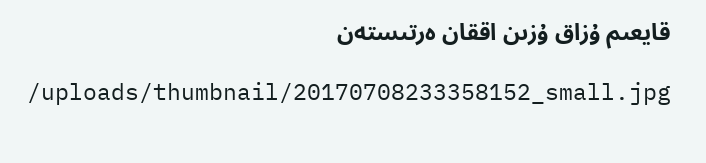قايعىم ۇزاق ۇزىن اققان ەرتىستەن

/uploads/thumbnail/20170708233358152_small.jpg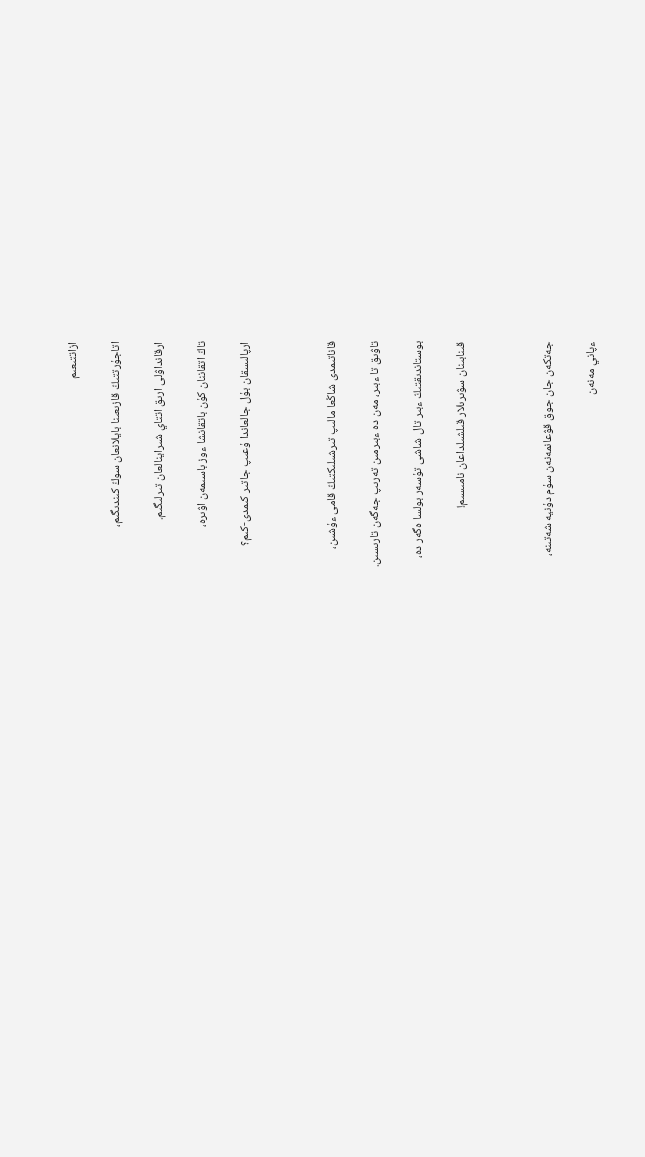ازاتتىعىم

اتاجۇرتتىڭ قازىعىنا بايلانعان سوڭ كىندىگىم،

ارقانداۋلى ارىق اتتاي شىراينالعان تىرلىگىم.

تاڭ اتقاننان كۇن باتقانشا ءوز باسىمەن اۋىرە،

ارپالىسقان بۇل جالعاندا ۇعىپ جاتىر كىمدى-كىم؟



قاناتىمدى شاڭعا مالىپ تىرشىلىكتىڭ قامى ءۇشىن،

تاۋىق تا ءبىر، مەن دە ءبىرمىن تەرىپ جەگەن تارىسىن.

بوستاندىقتىڭ ءبىر تال شاشى تۇسەر بولسا ەگەر دە،

قىنابىنان سۋىرىلار قىلشىلداعان نامىسىم!



جەتكەن جان جوق قۋعانمەنەن سۇم دۇنيە شەتىنە،

ءپاني مەنەن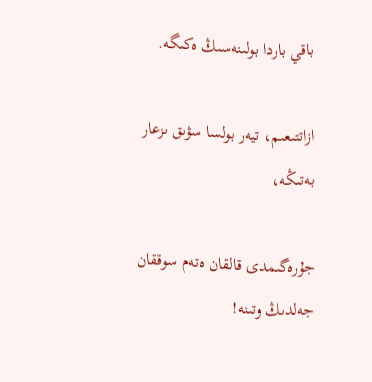باقي باردا بولىنەسىڭ ەكىگە.

ازاتتىعىم، تيەر بولسا سۋىق ىزعار بەتىڭە،

جۇرەگىمدى قالقان ەتەم سوققان جەلدىڭ وتىنە!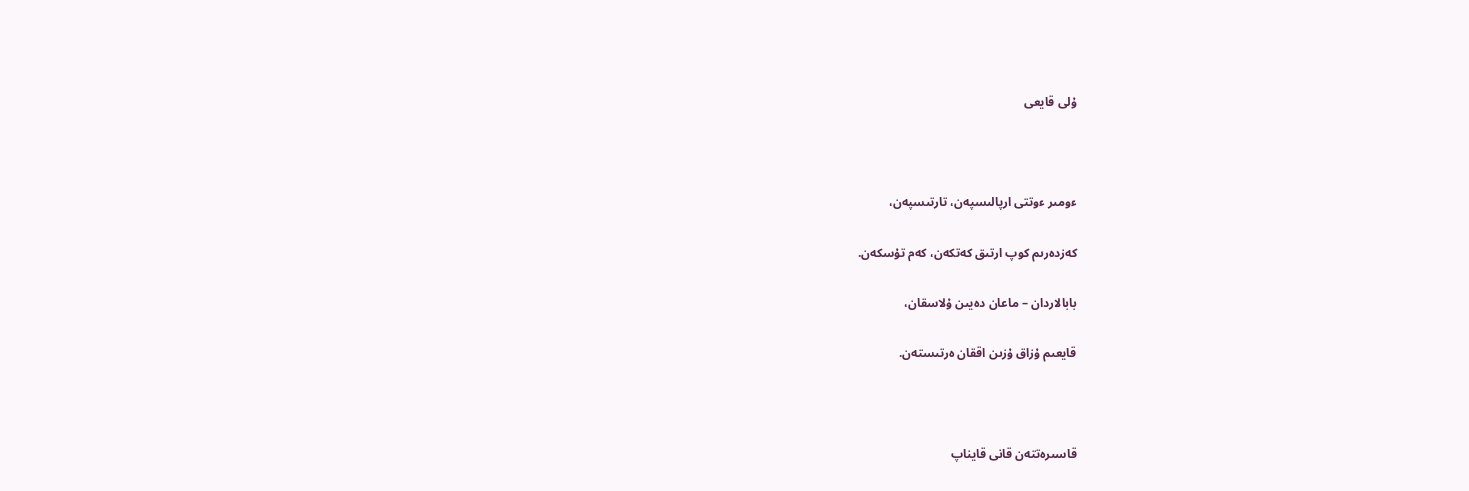ۇلى قايعى



ءومىر ءوتتى ارپالىسپەن، تارتىسپەن،

كەزدەرىم كوپ ارتىق كەتكەن، كەم تۇسكەن.

بابالاردان – ماعان دەيىن ۇلاسقان،

قايعىم ۇزاق ۇزىن اققان ەرتىستەن.



قاسىرەتتەن قانى قايناپ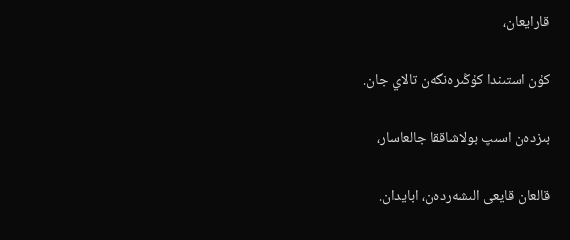قارايعان،

كۇن استىندا كۇڭىرەنگەن تالاي جان.

بىزدەن اسىپ بولاشاققا جالعاسار،

قالعان قايعى الىشەردەن، ابايدان.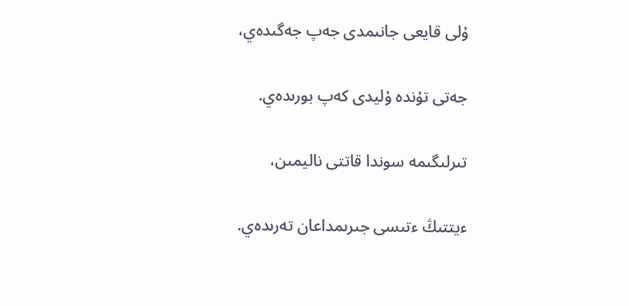ۇلى قايعى جانىمدى جەپ جەگىدەي،

جەتى تۇندە ۇليدى كەپ بورىدەي.

تىرلىگىمە سوندا قاتتى ناليمىن،

ءيتتىڭ ءتىسى جىرىمداعان تەرىدەي.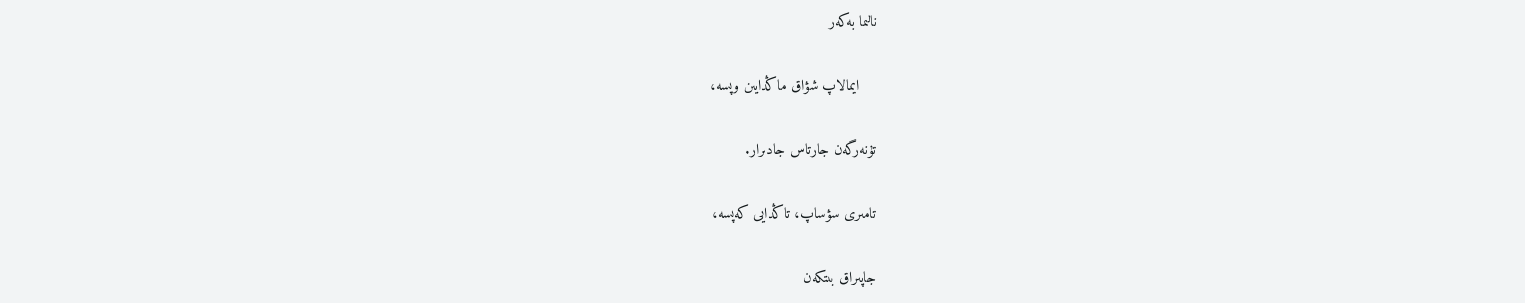نالىما بەكەر

    ايمالاپ شۋاق ماڭدايىن وپسە،

تۇنەرگەن جارتاس جادىرار.

تامىرى سۋساپ، تاڭدايى كەپسە،

جاپىراق بىتكەن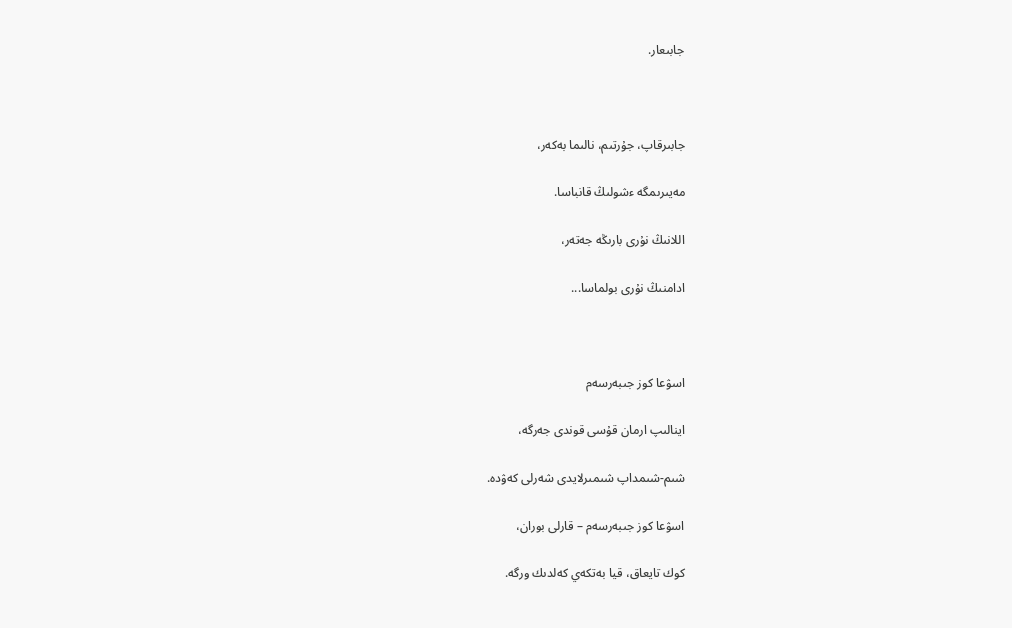جابىعار.



جابىرقاپ، جۇرتىم، نالىما بەكەر،

مەيىرىمگە ءشولىڭ قانباسا.

اللانىڭ نۇرى بارىڭە جەتەر،

ادامنىڭ نۇرى بولماسا...



اسۋعا كوز جىبەرسەم

اينالىپ ارمان قۇسى قوندى جەرگە،

شىم-شىمداپ شىمىرلايدى شەرلى كەۋدە.

اسۋعا كوز جىبەرسەم – قارلى بوران،

كوك تايعاق، قيا بەتكەي كەلدىك ورگە.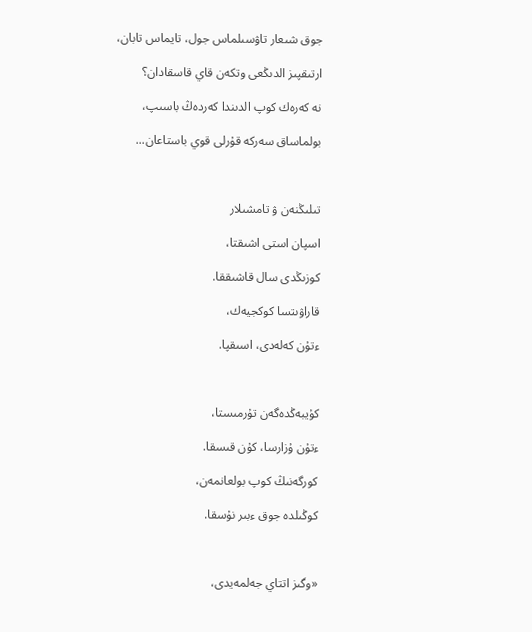جوق شىعار تاۋسىلماس جول، تايماس تابان،

ارتىقپىز الدىڭعى وتكەن قاي قاسقادان؟

نە كەرەك كوپ الدىندا كەردەڭ باسىپ،

بولماساق سەركە قۇرلى قوي باستاعان...



تىلىڭنەن ۋ تامشىلار

اسپان استى اشىقتا،

كوزىڭدى سال قاشىققا.

قاراۋىتسا كوكجيەك،

ءتۇن كەلەدى، اسىقپا.



كۇيبەڭدەگەن تۇرمىستا،

ءتۇن ۇزارسا، كۇن قىسقا.

كورگەنىڭ كوپ بولعانمەن،

كوڭىلدە جوق ءبىر نۇسقا.



«وگىز اتتاي جەلمەيدى،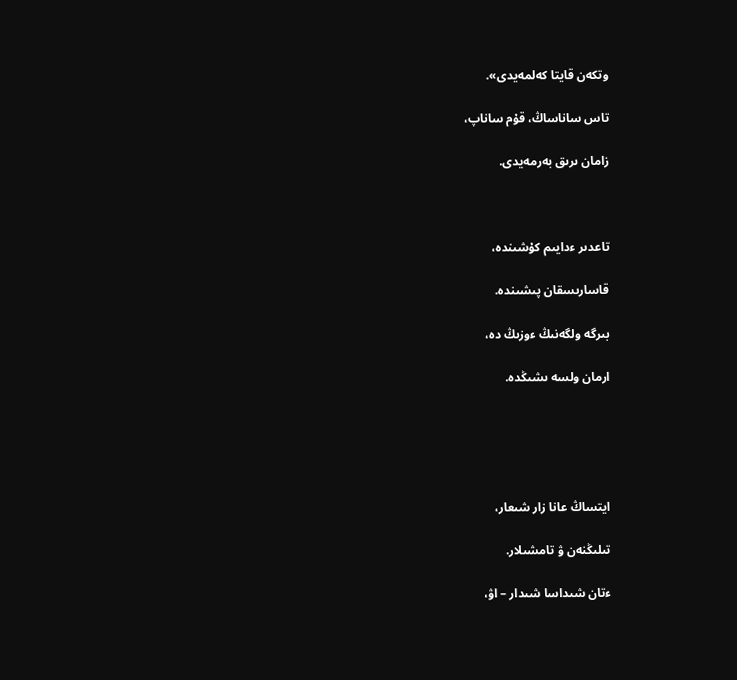وتكەن قايتا كەلمەيدى».

تاس ساناساڭ، قۇم ساناپ،

زامان ىرىق بەرمەيدى.



تاعدىر ءدايىم كۇشىندە،

قاسارىسقان پىشىندە.

بىرگە ولگەنىڭ ءوزىڭ دە،

ارمان ولسە ىشىڭدە.





ايتساڭ عانا زار شىعار،

تىلىڭنەن ۋ تامشىلار.

ءتان شىداسا شىدار – اۋ،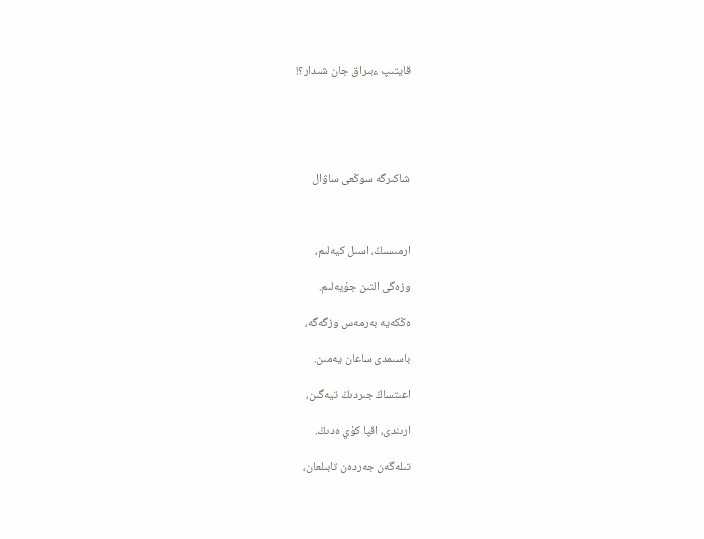قايتىپ ءبىراق جان شىدار؟!





شاكىرگە سوڭعى ساۋال



ارمىسىڭ، اسىل كيەلىم،

وزەگى التىن جۇيەلىم.

ەڭكەيە بەرمەس وزگەگە،

باسىمدى ساعان يەمىن.

اعىتساڭ جىردىڭ تيەگىن،

ارىندى، اقپا كۇي ەدىڭ.

تىلەگەن جەردەن تابىلعان،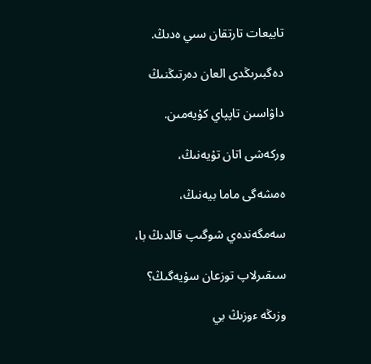تابيعات تارتقان سىي ەدىڭ.

دەگبىرىڭدى العان دەرتىڭنىڭ

داۋاسىن تاپپاي كۇيەمىن.

وركەشى اتان تۇيەنىڭ،

ەمشەگى ماما بيەنىڭ،

سەمگەندەي شوگىپ قالدىڭ با،

سىقىرلاپ توزعان سۇيەگىڭ؟

وزىڭە ءوزىڭ بي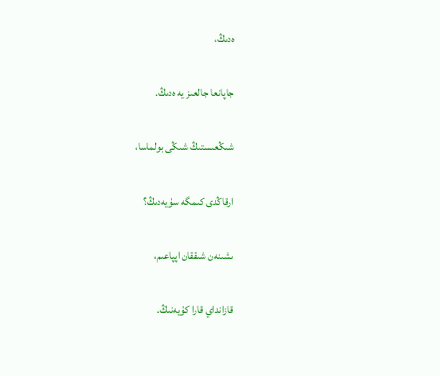ەدىڭ،

جاپانعا جالعىز يە ەدىڭ.

شىڭعىستىڭ شىڭى بولماسا،

ارقاڭدى كىمگە سۇيەدىڭ؟

ىشىنەن شىققان اپپاعىم،

قازانداي قارا كۇيەنىڭ.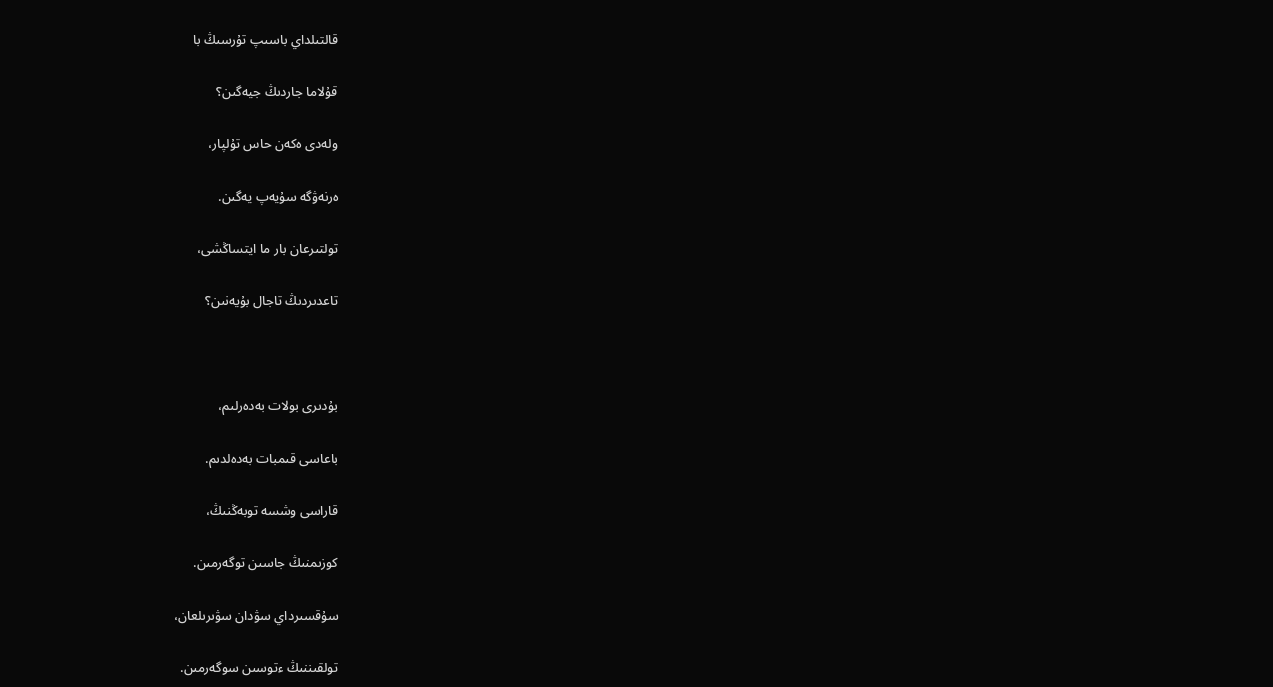قالتىلداي باسىپ تۇرسىڭ با

قۇلاما جاردىڭ جيەگىن؟

ولەدى ەكەن حاس تۇلپار،

ەرنەۋگە سۇيەپ يەگىن.

تولتىرعان بار ما ايتساڭشى،

تاعدىردىڭ تاجال بۇيەنىن؟



بۇدىرى بولات بەدەرلىم،

باعاسى قىمبات بەدەلدىم.

قاراسى وشسە توبەڭنىڭ،

كوزىمنىڭ جاسىن توگەرمىن.

سۇقسىرداي سۋدان سۋىرىلعان،

تولقىننىڭ ءتوسىن سوگەرمىن.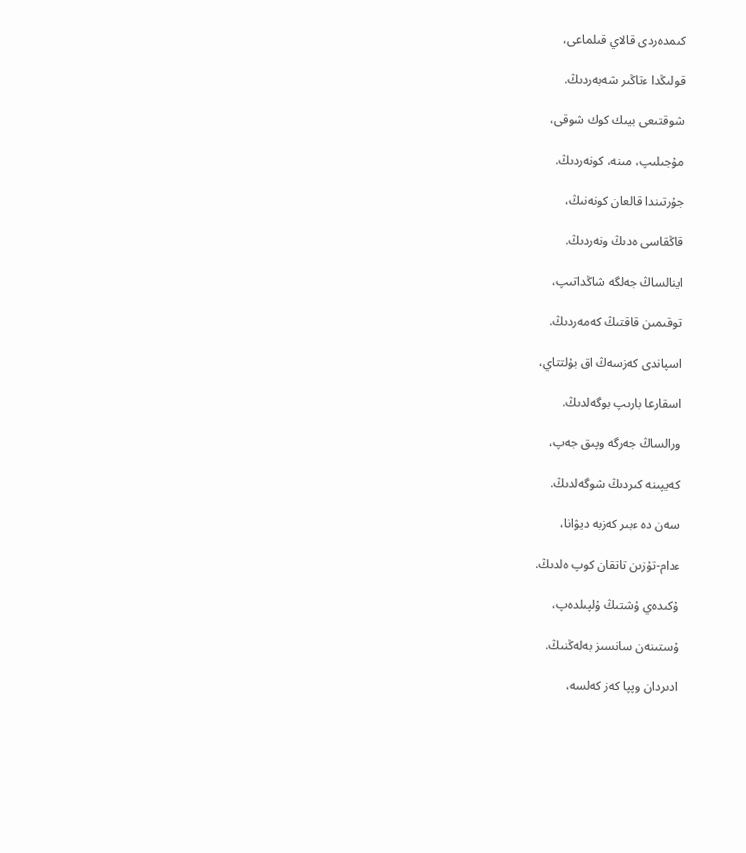كىمدەردى قالاي قىلماعى،

قولىڭدا ءتاڭىر شەبەردىڭ.

شوقتىعى بيىك كوك شوقى،

مۇجىلىپ، مىنە، كونەردىڭ.

جۇرتىندا قالعان كونەنىڭ،

قاڭقاسى ەدىڭ ونەردىڭ.

اينالساڭ جەلگە شاڭداتىپ،

توقىمىن قاقتىڭ كەمەردىڭ.

اسپاندى كەزسەڭ اق بۇلتتاي،

اسقارعا بارىپ بوگەلدىڭ.

ورالساڭ جەرگە وپىق جەپ،

كەيپىنە كىردىڭ شوگەلدىڭ.

سەن دە ءبىر كەزبە ديۋانا،

ءدام-تۇزىن تاتقان كوپ ەلدىڭ.

ۇكىدەي ۇشتىڭ ۇلپىلدەپ،

ۇستىنەن سانسىز بەلەڭنىڭ.

ادىردان وپپا كەز كەلسە،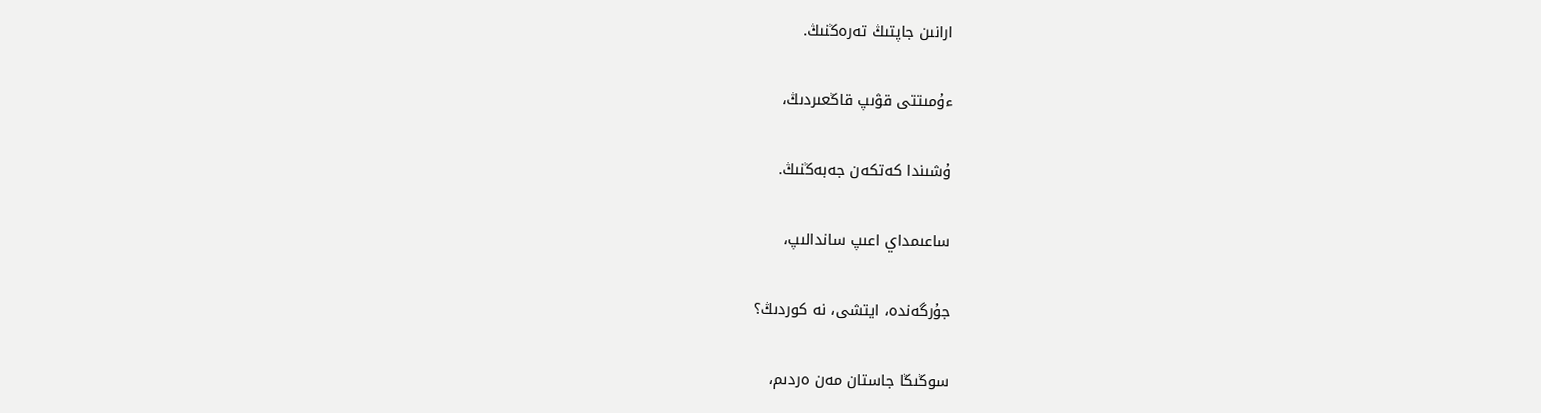ارانىن جاپتىڭ تەرەڭنىڭ.

ءۇمىتتى قۋىپ قاڭعىردىڭ،

ۇشىندا كەتكەن جەبەڭنىڭ.

ساعىمداي اعىپ ساندالىپ،

جۇرگەندە، ايتشى، نە كوردىڭ؟

سوڭىڭا جاستان مەن ەردىم،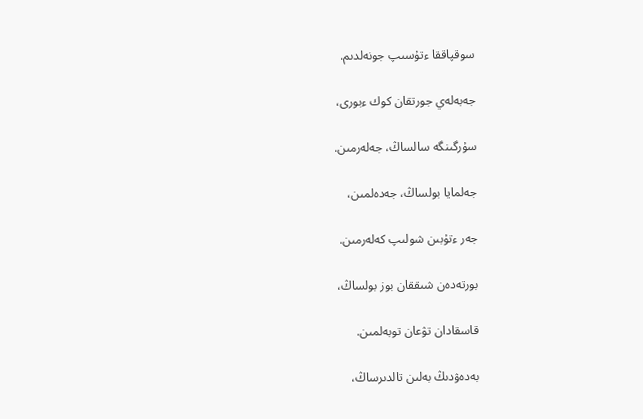سوقپاققا ءتۇسىپ جونەلدىم.

جەبەلەي جورتقان كوك ءبورى،

سۇرگىنگە سالساڭ، جەلەرمىن.

جەلمايا بولساڭ، جەدەلمىن،

جەر ءتۇبىن شولىپ كەلەرمىن.

بورتەدەن شىققان بوز بولساڭ،

قاسقادان تۋعان توبەلمىن.

بەدەۋدىڭ بەلىن تالدىرساڭ،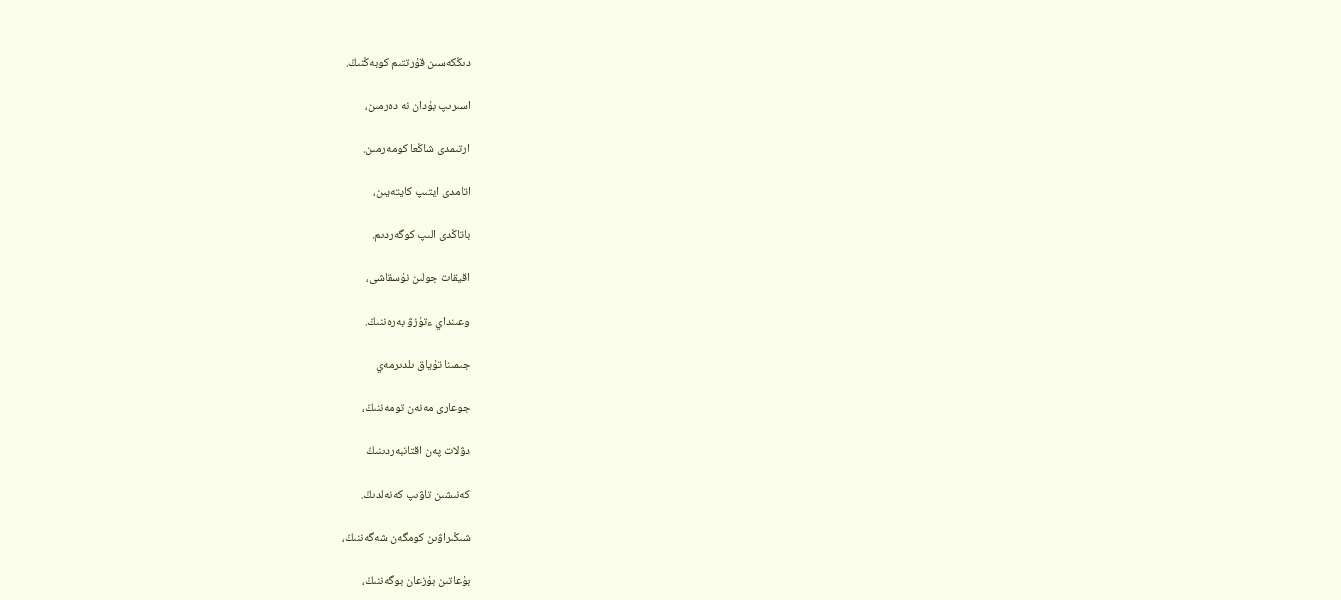دىڭكەسىن قۇرتتىم كوبەڭنىڭ.

اسىرىپ بۇدان نە دەرمىن،

ارتىمدى شاڭعا كومەرمىن.

اتامدى ايتىپ كايتەيىن،

باتاڭدى الىپ كوگەردىم.

اقيقات جولىن نۇسقاشى،

وعىنداي ءتۇزۋ بەرەننىڭ.

جىمىنا تۇياق ىلدىرمەي

جوعارى مەنەن تومەننىڭ،

دۋلات پەن اقتانبەردىنىڭ

كەنىشىن تاۋىپ كەنەلدىڭ.

شىڭىراۋىن كومگەن شەگەننىڭ،

بۇعاتىن بۇزعان بوگەننىڭ،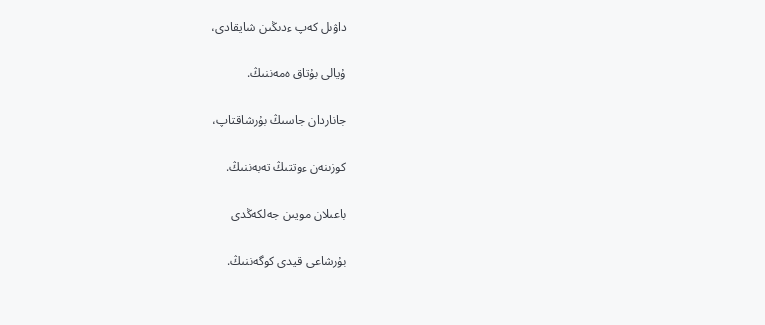داۋىل كەپ ءدىڭىن شايقادى،

ۇيالى بۇتاق ەمەننىڭ.

جاناردان جاسىڭ بۇرشاقتاپ،

كوزىنەن ءوتتىڭ تەبەننىڭ.

باعىلان مويىن جەلكەڭدى

بۇرشاعى قيدى كوگەننىڭ.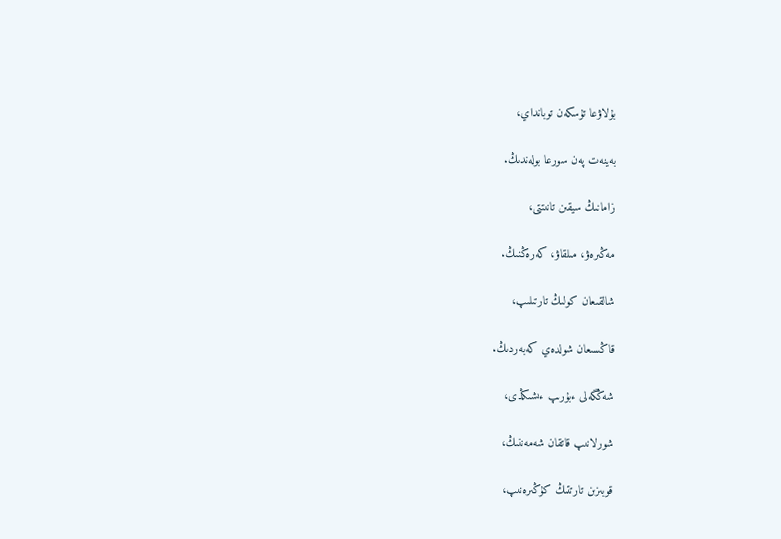بۇلاۋعا تۇسكەن توبانداي،

بەينەت پەن سورعا بولەندىڭ.

زامانىڭ سيقىن تانىتتى،

مەڭىرەۋ، مىلقاۋ، كەرەڭنىڭ.

شالقىعان كولىڭ تارتىلىپ،

قاڭسىعان شولدەي كەبەردىڭ.

شەڭگەلى ءبۇرىپ ءىشىڭدى،

شورلانىپ قاتقان شەمەننىڭ،

قوبىزىن تارتتىڭ كۇڭىرەنىپ،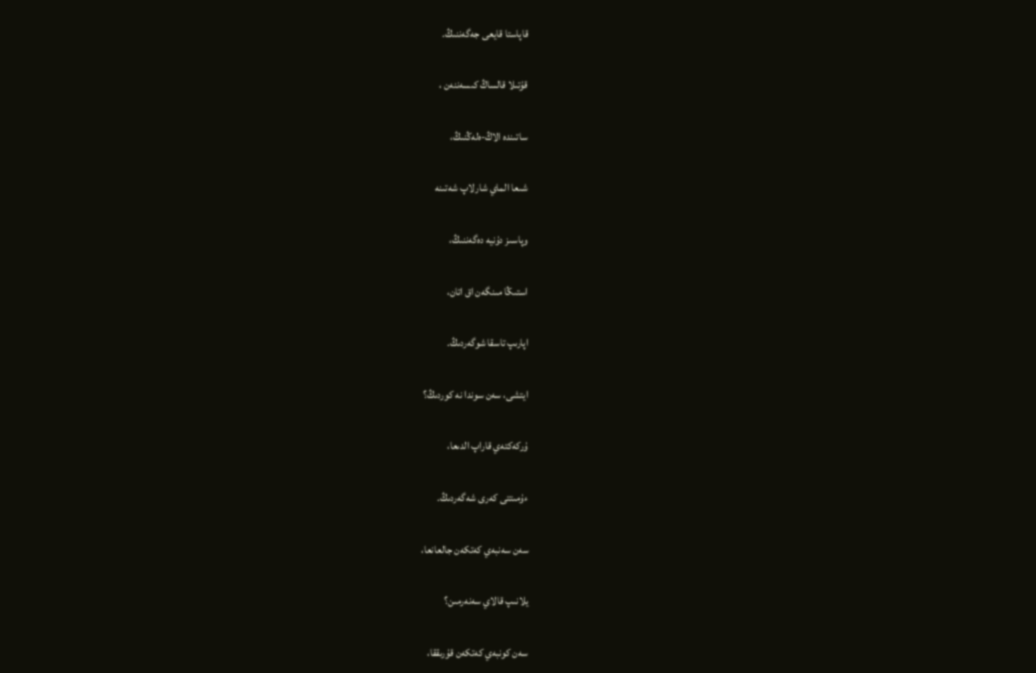قاپاستا قايعى جەگەننىڭ.

قۇتىلا قالساڭ كىسەننەن ،

ساتىندە الاڭ-ەلەڭنىڭ،

شىعا الماي شارلاپ شەتىنە

وپاسىز دۇنيە دەگەننىڭ،

استىڭا مىنگەن اق اتان،

اپارىپ تاسقا شوگەردىڭ.

ايتشى، سەن سوندا نە كوردىڭ؟

ۇركەكتەي قاراپ الدىعا،

ءۇمىتتى كەرى شەگەردىڭ.

سەن سەنبەي كەتكەن جالعانعا،

يلانىپ قالاي سەنەرمىن؟

سەن كونبەي كەتكەن قۇرىققا،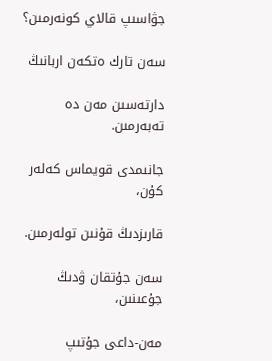جۋاسىپ قالاي كونەرمىن؟

سەن تارك ەتكەن اربانىڭ

دارتەسىن مەن دە تەبەرمىن.

جانىمدى قويماس كەلەر كۇن،

قارىزدىڭ قۇنىن تولەرمىن.

سەن جۇتقان ۋدىڭ جۇعىنىن،

مەن-داعى جۇتىپ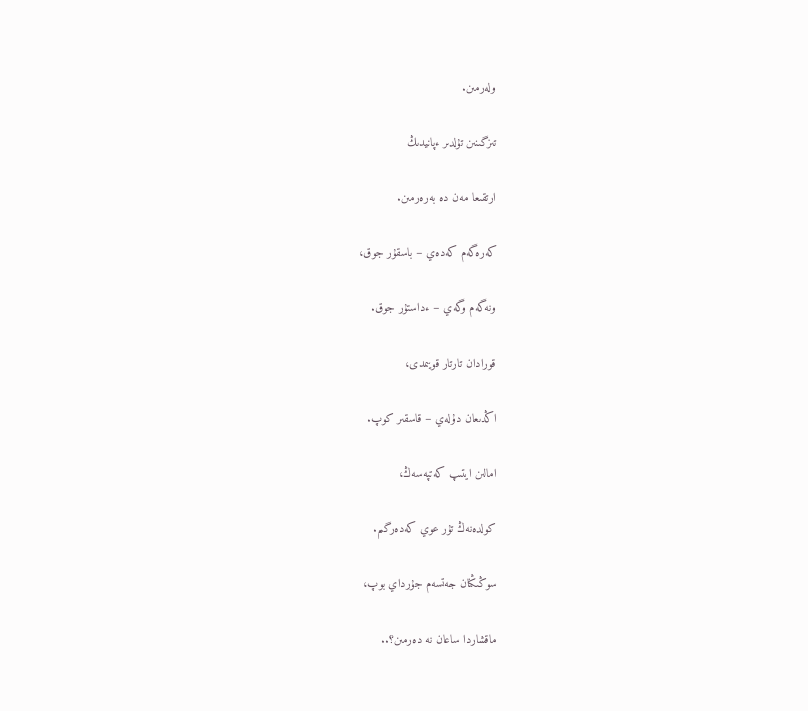ولەرمىن.

تىزگىنىن تۇلدىر ءپانيدىڭ

ارتقىعا مەن دە بەرەرمىن.

كەرەگەم كەدەي – باسقۇر جوق،

ونەگەم وگەي – ءداستۇر جوق.

قورادان تارتار قويىمدى،

اڭدىعان دۇلەي – قاسقىر كوپ.

امالىن ايتىپ كەتپەسەڭ،

كولدەنەڭ تۇر عوي كەدەرگىم.

سوڭىڭنان جەتسەم جۇرداي بوپ،

ماقشاردا ساعان نە دەرمىن؟..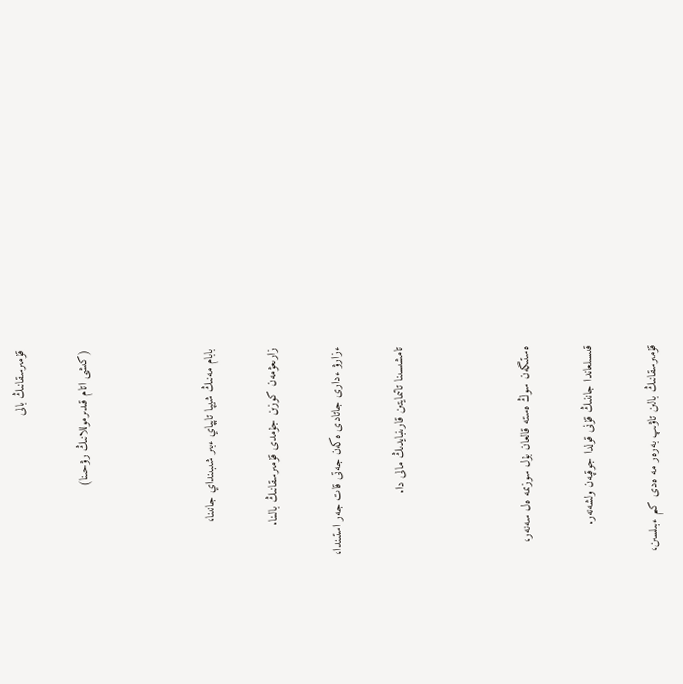قۇمىرسقانىڭ بالى

(كىشى اتام قىدىرموللانىڭ رۋحىنا)



بابام مەنىڭ شيپا تاپپاي ءبىر شىبىنداي جانىنا،

زارىعۋمەن كوزىن جۇمدى قۇمىرسقانىڭ بالىنا.

ءزارۋ ءدارى جاتادى ەكەن جەتى قات جەر استىندا،

تامشىسىنا تاتىمايتىن قارىنبايدىڭ مالى دا.



ەستىگەن سوڭ ەستە قالعان بۇل سوزىمە ەل سەنەر،

قىسىلعاندا جاننىڭ قۇنى قولدا جوقپەن ولشەنەر.

قۇمىرسقانىڭ بالىن تاۋىپ بەرەر مە ەدى كىم ءبىلسىن،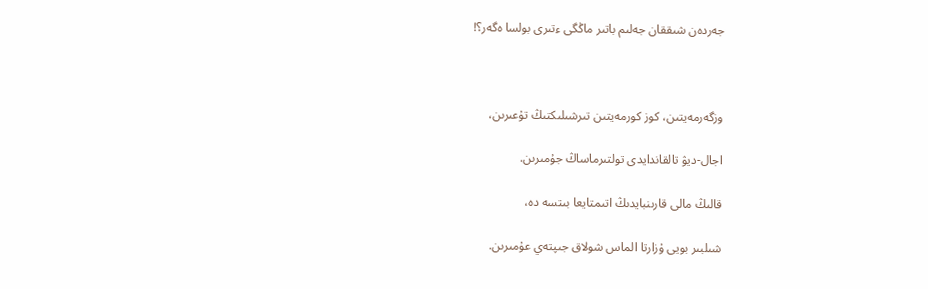جەردەن شىققان جەلىم باتىر ماڭگى ءتىرى بولسا ەگەر؟!



وزگەرمەيتىن، كوز كورمەيتىن تىرشىلىكتىڭ تۇعىرىن،

اجال-ديۋ تالقاندايدى تولتىرماساڭ جۇمىرىن.

قالىڭ مالى قارىنبايدىڭ اتىمتايعا بىتسە دە،

شىلبىر بويى ۇزارتا الماس شولاق جىپتەي عۇمىرىن.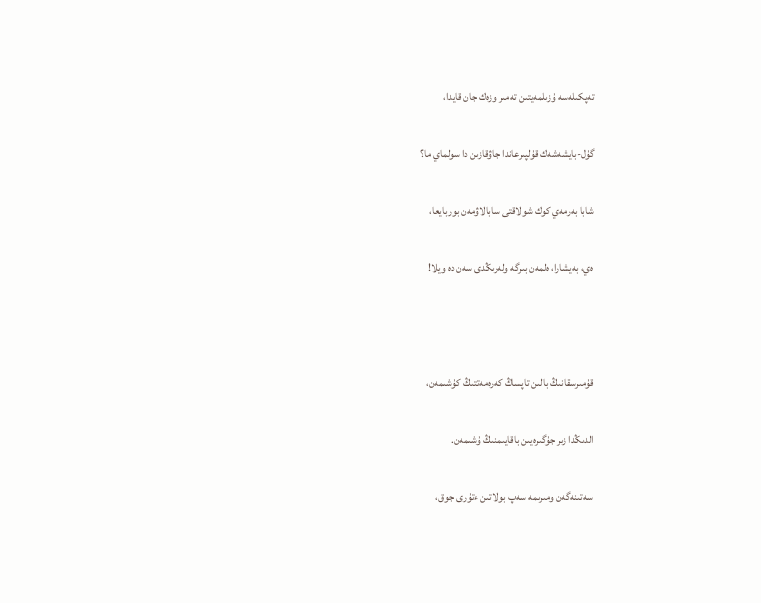تەپكىلەسە ۇزىلمەيتىن تەمىر وزەك جان قايدا،

گۇل-بايشەشەك قۇلپىرعاندا جاۋقازىن دا سولماي ما؟

شابا بەرمەي كوك شولاقتى سابالاۋمەن بوربايعا،

ەي، بەيشارا، ەلمەن بىرگە ولەرىڭدى سەن دە ويلا!



قۇمىرسقانىڭ بالىن تاپساڭ كەرەمەتتىڭ كۇشىمەن،

الدىڭدا زىر جۇگىرەيىن باقايىمنىڭ ۇشىمەن.

سەتىنەگەن ومىرىمە سەپ بولاتىن ءتۇرى جوق،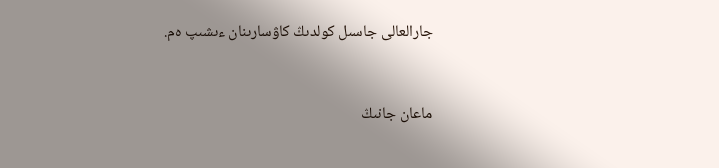جارالعالى جاسىل كولدىڭ كاۋسارىنان ءىشىپ ەم.



ماعان جانىڭ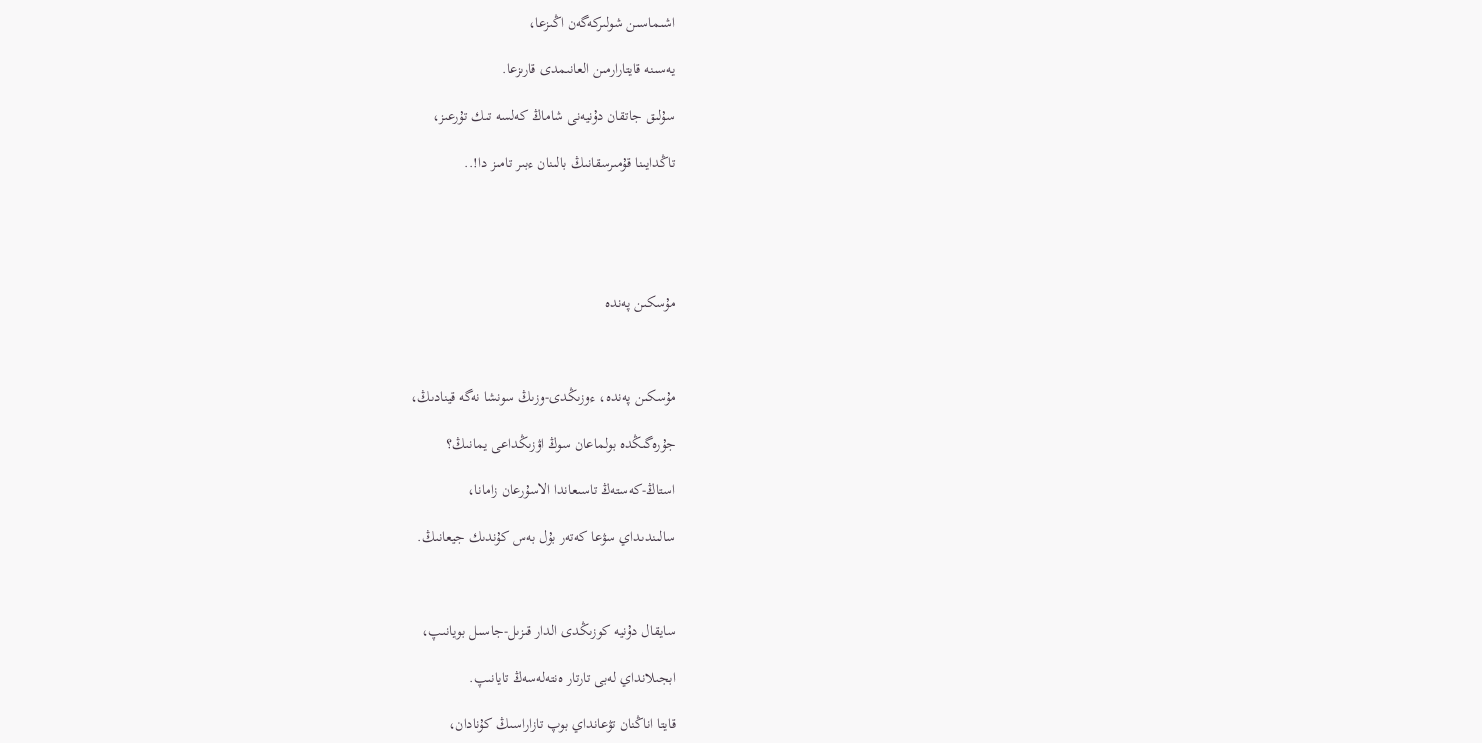اشىماسىن شولىركەگەن اڭىزعا،

يەسىنە قايتارارمىن العانىمدى قارىزعا.

سۇلىق جاتقان دۇنيەنى شاماڭ كەلسە تىك تۇرعىز،

تاڭدايىنا قۇمىرسقانىڭ بالىنان ءبىر تامىز دا!..





مۇسكىن پەندە



مۇسكىن پەندە، ءوزىڭدى-وزىڭ سونشا نەگە قينادىڭ،

جۇرەگىڭدە بولماعان سوڭ اۋزىڭداعى يمانىڭ؟

استاڭ-كەستەڭ تاسىعاندا الاسۇرعان زامانا،

سالىندىداي سۋعا كەتەر بۇل بەس كۇندىك جيعانىڭ.



سايقال دۇنيە كوزىڭدى الدار قىزىل-جاسىل بويانىپ،

ابجىلانداي لەبى تارتار ەنتەلەسەڭ تايانىپ.

قايتا اناڭنان تۋعانداي بوپ تازاراسىڭ كۇنادان،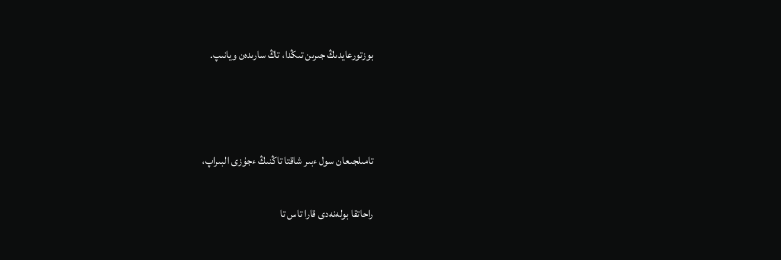بوزتورعايدىڭ جىرىن تىڭدا، تاڭ سارىدەن ويانىپ.



تامىلجىعان سول ءبىر شاقتا تاڭنىڭ ءجۇزى البىراپ،

راحاتقا بولەنەدى قارا تاس تا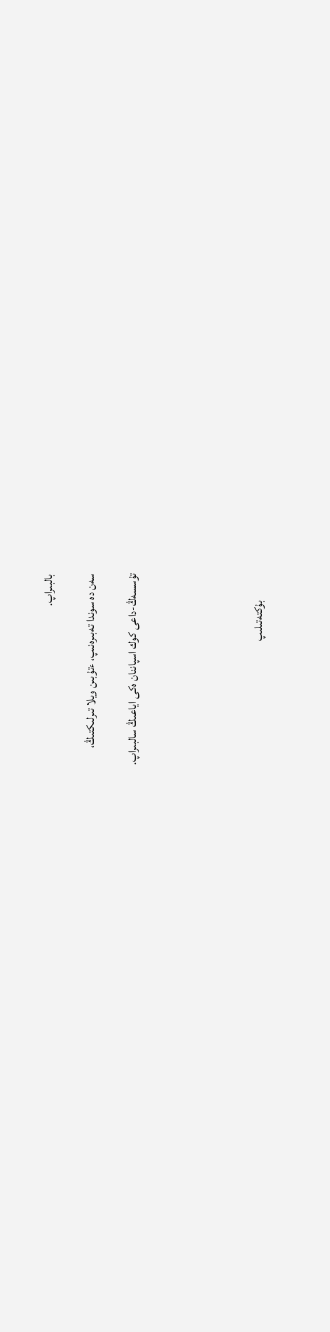بالبىراپ.

سەن دە سوندا تەبىرەنىپ، ءتۇبىن ويلا تىرلىكتىڭ،

تۇسسەڭ-داعى كوك اسپاننان ەكى اياعىڭ سالبىراپ.





            بۇكتەتىلىپ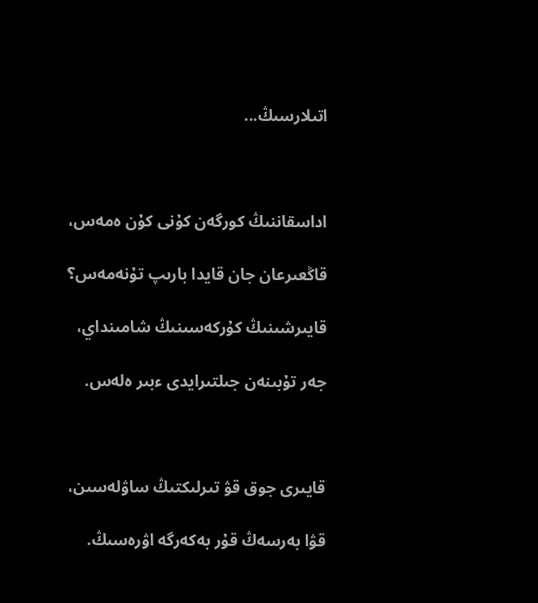اتىلارسىڭ...



اداسقاننىڭ كورگەن كۇنى كۇن ەمەس،

قاڭعىرعان جان قايدا بارىپ تۇنەمەس؟

قايىرشىنىڭ كۇركەسىنىڭ شامىنداي،

جەر تۇبىنەن جىلتىرايدى ءبىر ەلەس.



قايىرى جوق قۋ تىرلىكتىڭ ساۋلەسىن،

قۋا بەرسەڭ قۇر بەكەرگە اۋرەسىڭ.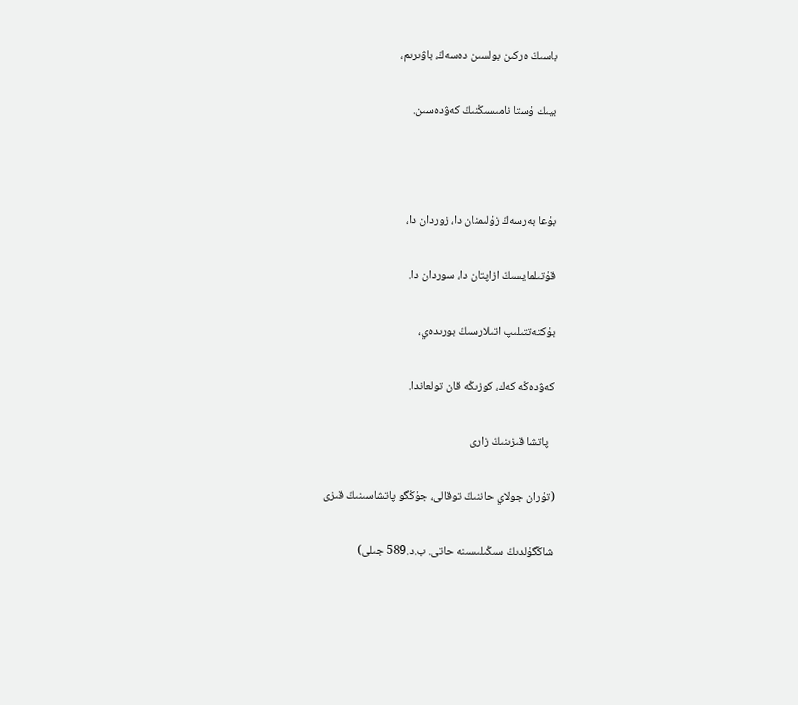باسىڭ ەركىن بولسىن دەسەڭ، باۋىرىم،

بيىك ۇستا نامىسىڭنىڭ كەۋدەسىن.



بۇعا بەرسەڭ زۇلىمنان دا، زوردان دا،

قۇتىلمايسىڭ ازاپتان دا، سوردان دا.

بۇكتەتتىلىپ اتىلارسىڭ بورىدەي،

كەۋدەڭە كەك، كوزىڭە قان تولعاندا.

  پاتشا قىزىنىڭ زارى

(تۇران جولاي حاننىڭ توقالى، جۇڭگو پاتشاسىنىڭ قىزى

شاڭگۇلدىڭ سىڭىلىسىنە حاتى. ب.د.589 جىلى)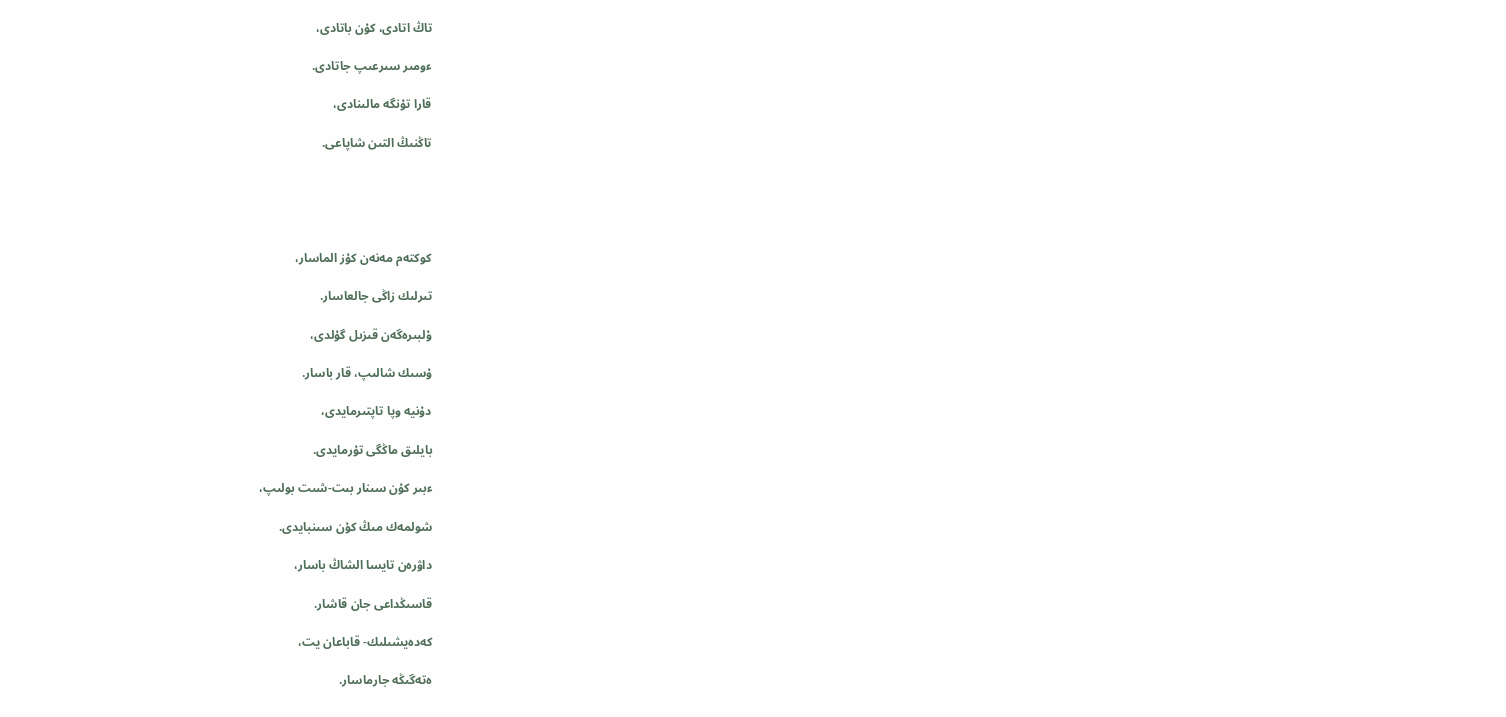تاڭ اتادى، كۇن باتادى،

ءومىر سىرعىپ جاتادى.

قارا تۇنگە مالىنادى،

تاڭنىڭ التىن شاپاعى.





كوكتەم مەنەن كۇز الماسار،

تىرلىك زاڭى جالعاسار.

ۇلبىرەگەن قىزىل گۇلدى،

ۇسىك شالىپ، قار باسار.

دۇنيە وپا تاپتىرمايدى،

بايلىق ماڭگى تۇرمايدى.

ءبىر كۇن سىنار بىت-شىت بولىپ،

شولمەك مىڭ كۇن سىنبايدى.

داۋرەن تايسا الشاڭ باسار،

قاسىڭداعى جان قاشار.

كەدەيشىلىك- قاباعان يت،

ەتەگىڭە جارماسار.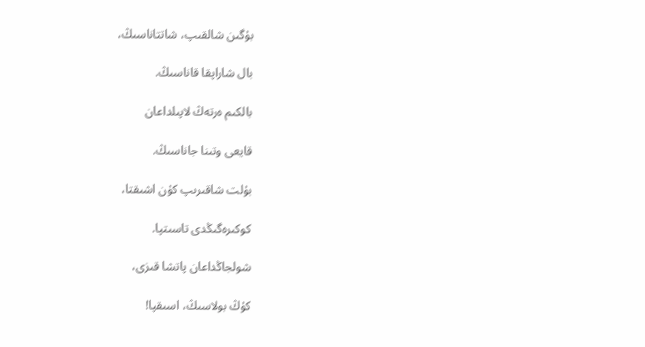بۇگىن شالقىپ، شاتتاناسىڭ،

بال شاراپقا قاناسىڭ.

بالكىم ەرتەڭ لاپىلداعان

قايعى وتىنا جاناسىڭ.

بۇلت شاقىرىپ كۇن اشىقتا،

كوكىرەگىڭدى تاسىتپا.

شولجاڭداعان پاتشا قىزى،

كۇڭ بولاسىڭ، اسىقپا!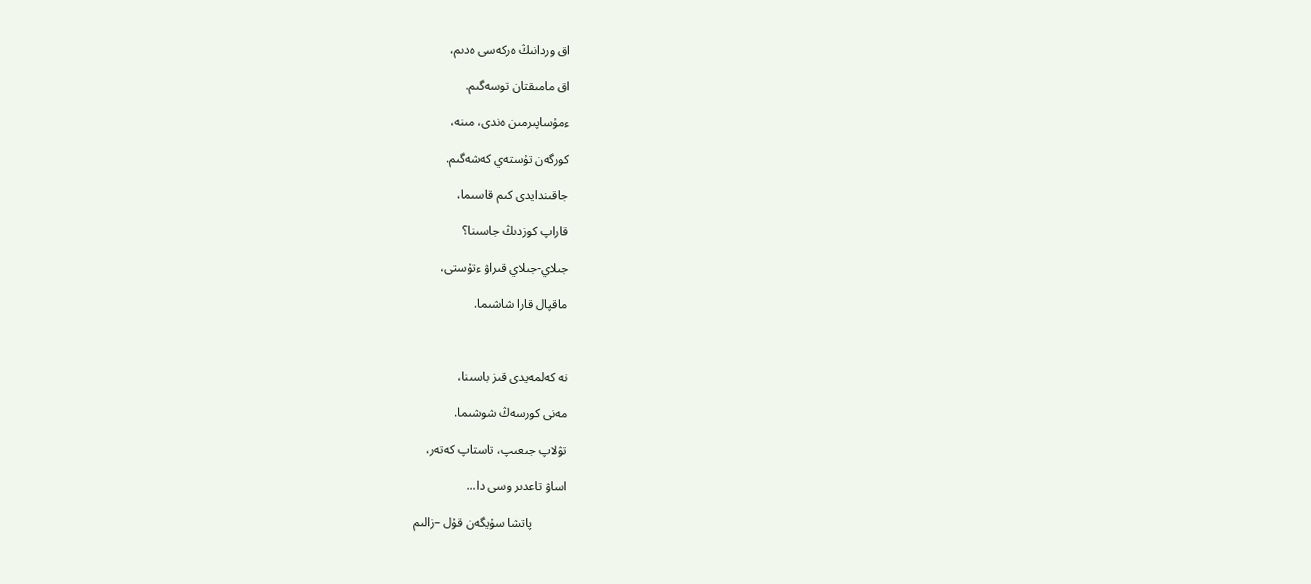اق وردانىڭ ەركەسى ەدىم،

اق مامىقتان توسەگىم.

ءمۇساپىرمىن ەندى، مىنە،

كورگەن تۇستەي كەشەگىم.

جاقىندايدى كىم قاسىما،

قاراپ كوزدىڭ جاسىنا؟

جىلاي-جىلاي قىراۋ ءتۇستى،

ماقپال قارا شاشىما.



نە كەلمەيدى قىز باسىنا،

مەنى كورسەڭ شوشىما.

تۋلاپ جىعىپ، تاستاپ كەتەر،

اساۋ تاعدىر وسى دا...

           پاتشا سۇيگەن قۇل –زالىم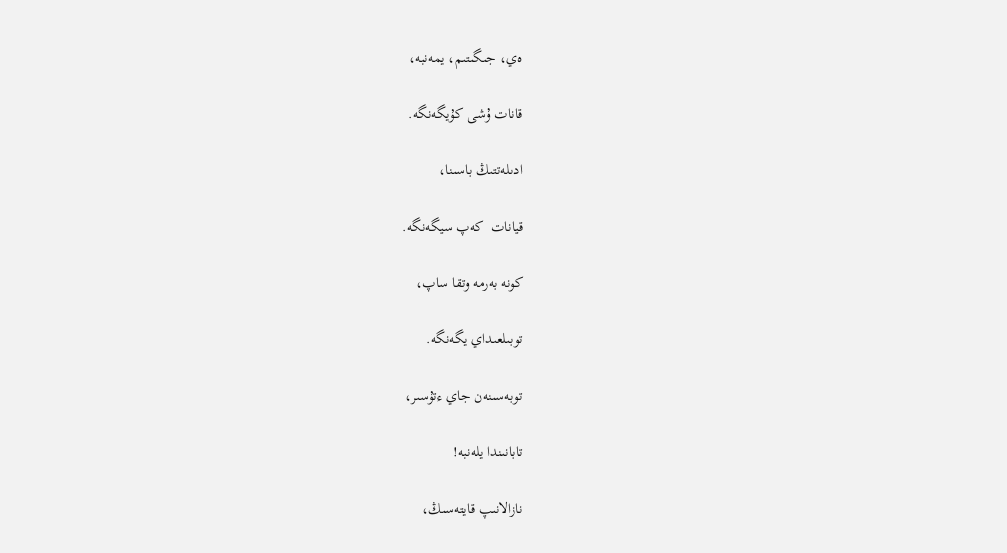ەي، جىگىتىم، يمەنبە،

قانات ۇشى كۇيگەنگە.

ادىلەتتىڭ باسىنا،

قيانات  كەپ سيگەنگە.

كونە بەرمە وتقا ساپ،

توبىلعىداي يگەنگە.

توبەسىنەن جاي ءتۇسىر،

تابانىندا يلەنبە!

نازالانىپ قايتەسىڭ،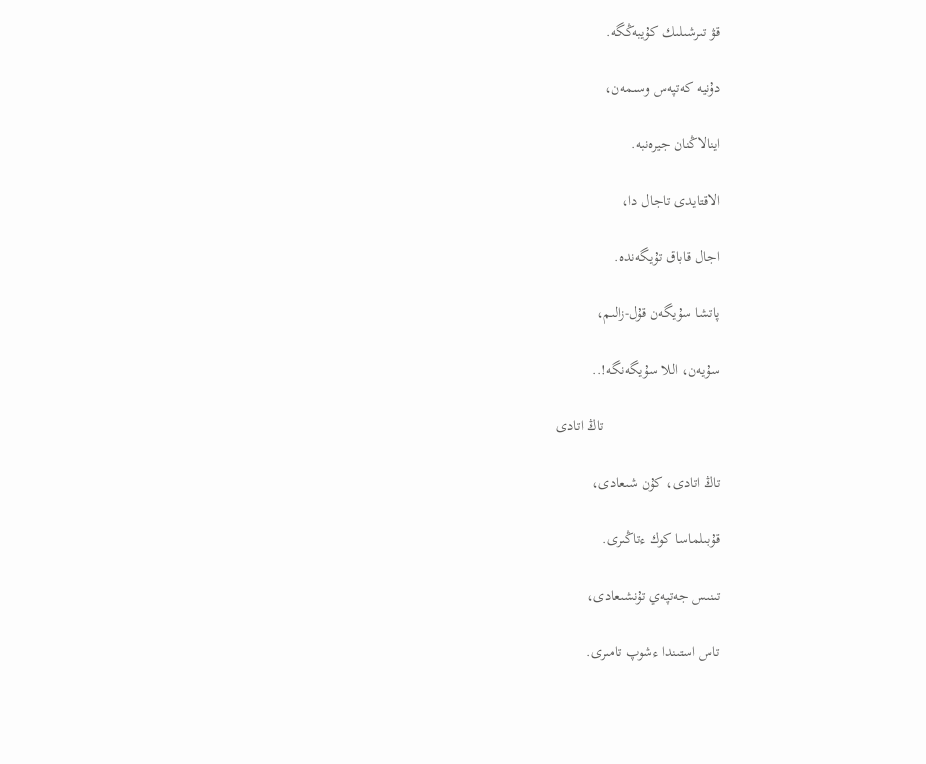قۋ تىرشىلىك كۇيبەڭگە.

دۇنيە كەتپەس وسىمەن،

اينالاڭنان جيرەنبە.

الاقتايدى تاجال دا،

اجال قاباق تۇيگەندە.

پاتشا سۇيگەن قۇل-زالىم،

سۇيەن، اللا سۇيگەنگە!..

                               تاڭ اتادى

تاڭ اتادى، كۇن شىعادى،

قۇبىلماسا كوك ءتاڭىرى.

تىنىس جەتپەي تۇنشىعادى،

تاس استىندا ءشوپ تامىرى.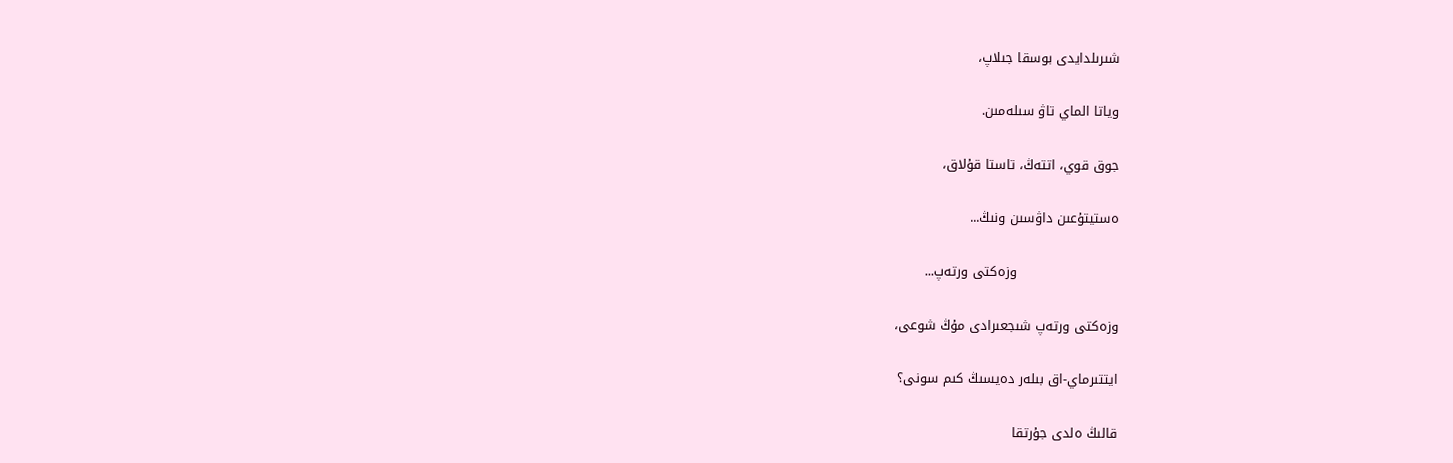شىرىلدايدى بوسقا جىلاپ،

وياتا الماي تاۋ سىلەمىن.

جوق قوي، اتتەڭ، تاستا قۇلاق،

ەستيتۇعىن داۋسىن ونىڭ...

                       وزەكتى ورتەپ...

وزەكتى ورتەپ شىجعىرادى مۇڭ شوعى،

ايتتىرماي-اق بىلەر دەيسىڭ كىم سونى؟

قالىڭ ەلدى جۇرتقا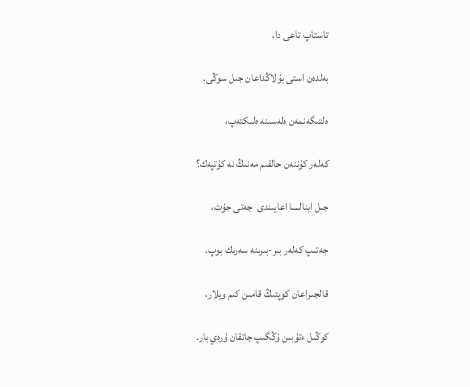تاستاپ تاعى دا،

بەلدەن استى بۇلاڭداعان جىل سوڭى.

ەلتىگەنمەن ەلەسىنە ەلىكتەپ،

كەلەر كۇننەن حالقىم مەنىڭ نە كۇتپەك؟

جىل اينالسا اعايىندى  جەتى جۇت،

جەتىپ كەلەر بىر-بىرىنە سەرىك بوپ.

قالجىراعان كوپتىڭ قامىن كىم ويلار،

كوڭىل ءتۇبىن ۇڭگىپ جاتقان ۇرەي بار.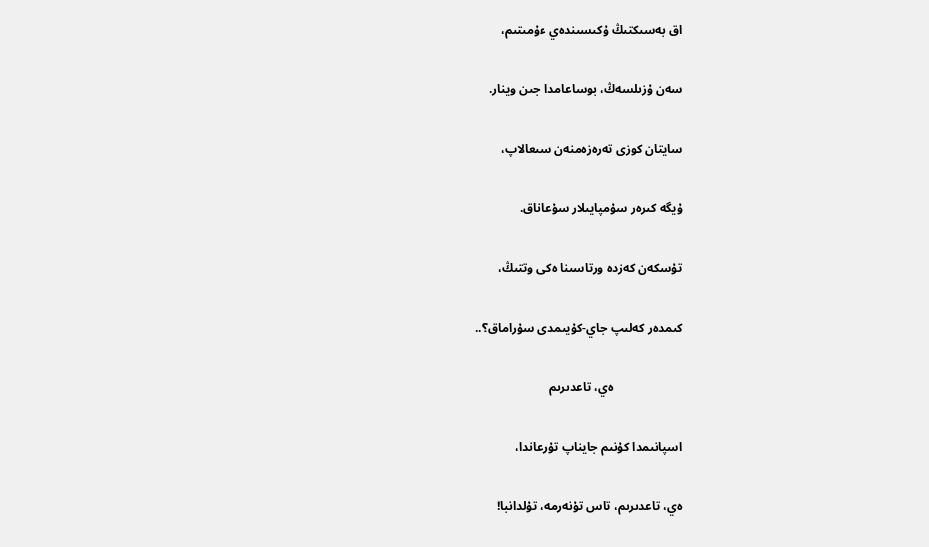اق بەسىكتىڭ ۇكىسىندەي ءۇمىتىم،

سەن ۇزىلسەڭ، بوساعامدا جىن وينار.

سايتان كوزى تەرەزەمنەن سىعالاپ،

ۇيگە كىرەر سۇمپايىلار سۇعاناق.

تۇسكەن كەزدە ورتاسىنا ەكى وتتىڭ،

كىمدەر كەلىپ جاي-كۇيىمدى سۇراماق؟..

                      ەي، تاعدىرىم

اسپانىمدا كۇنىم جايناپ تۇرعاندا،

ەي، تاعدىرىم، تاس تۇنەرمە، تۇلدانبا!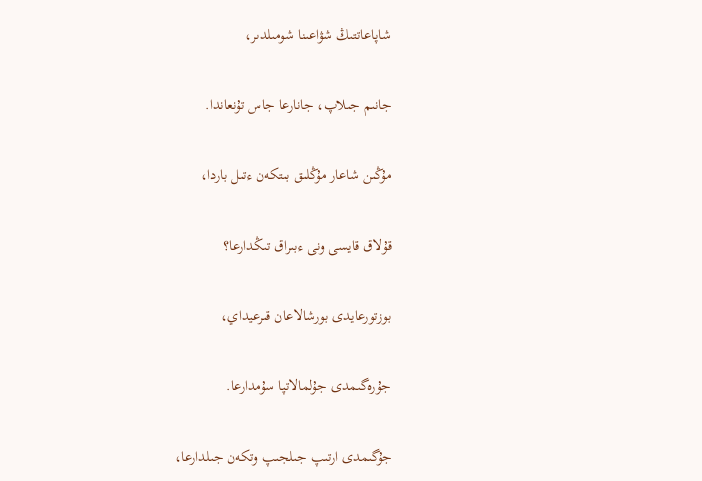شاپاعاتتىڭ شۋاعىنا شومىلدىر،

جانىم جىلاپ، جانارعا جاس تۇنعاندا.

مۇڭىن شاعار مۇڭلىق بىتكەن ءتىل باردا،

قۇلاق قايسى ونى ءبىراق تىڭدارعا؟

بوزتورعايدى بورشالاعان قىرعيداي،

جۇرەگىمدى جۇلمالاتپا سۇمدارعا.

جۇگىمدى ارتىپ جىلجىپ وتكەن جىلدارعا،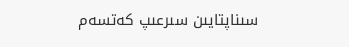سىناپتايىن سىرعىپ كەتسەم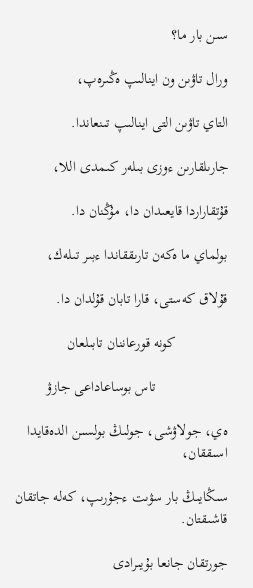سىن بار ما؟

ورال تاۋىن ون اينالىپ ەڭىرەپ،

التاي تاۋىن التى اينالىپ تىنعاندا.

جارىلقارىن ءوزى بىلەر كىمدى اللا،

قۇتقاراردا قايعىدان دا، مۇڭنان دا.

بولماي ما ەكەن تارىققاندا ءبىر تىلەك،

قۇلاق كەستى، قارا تابان قۇلدان دا.

              كونە قورعاننان تابىلعان

                   تاس بوساعاداعى جازۋ

ەي، جولاۋشى، جولىڭ بولسىن الدەقايدا اسىققان،

سىڭايىڭ بار سۋىت ءجۇرىپ، كەلە جاتقان قاشىقتان.

جورتقان جانعا بۇيىرادى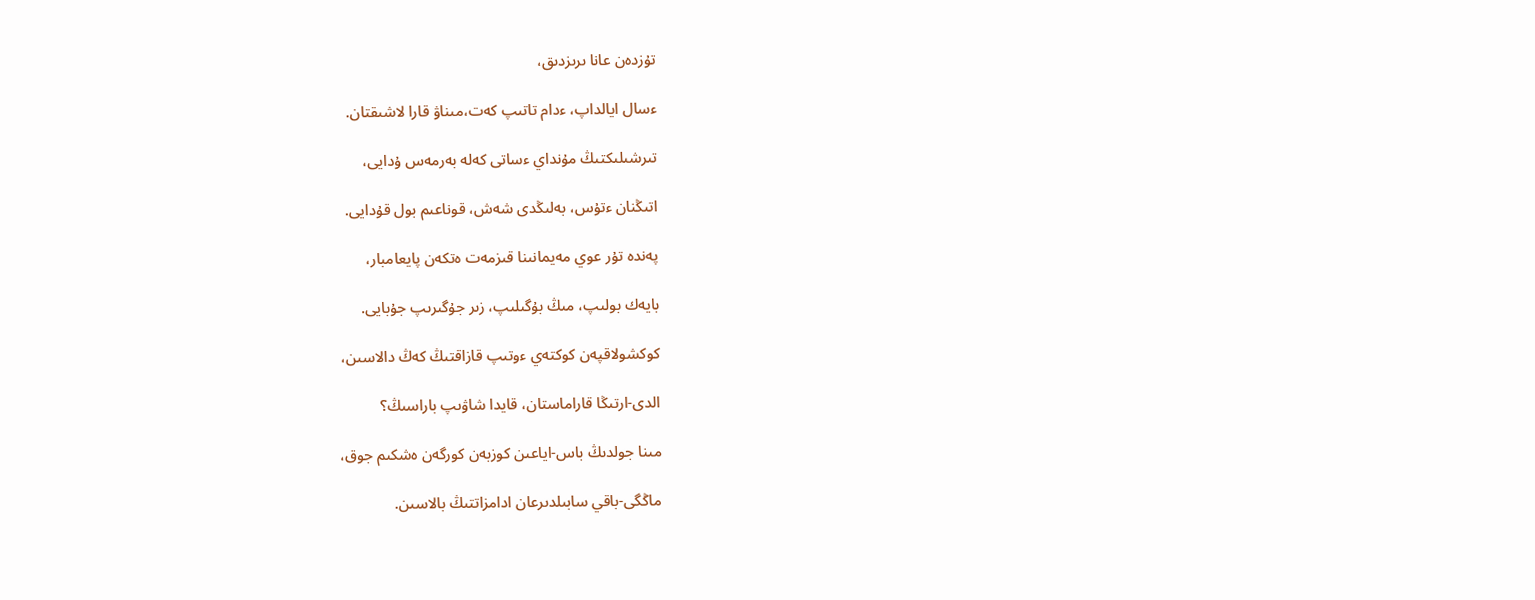تۇزدەن عانا ىرىزدىق،

ءسال ايالداپ، ءدام تاتىپ كەت،مىناۋ قارا لاشىقتان.

تىرشىلىكتىڭ مۇنداي ءساتى كەلە بەرمەس ۇدايى،

اتىڭنان ءتۇس، بەلىڭدى شەش، قوناعىم بول قۇدايى.

پەندە تۇر عوي مەيمانىنا قىزمەت ەتكەن پايعامبار،

بايەك بولىپ، مىڭ بۇگىلىپ، زىر جۇگىرىپ جۇبايى.

كوكشولاقپەن كوكتەي ءوتىپ قازاقتىڭ كەڭ دالاسىن،

الدى-ارتىڭا قاراماستان، قايدا شاۋىپ باراسىڭ؟

مىنا جولدىڭ باس-اياعىن كوزبەن كورگەن ەشكىم جوق،

ماڭگى-باقي سابىلدىرعان ادامزاتتىڭ بالاسىن.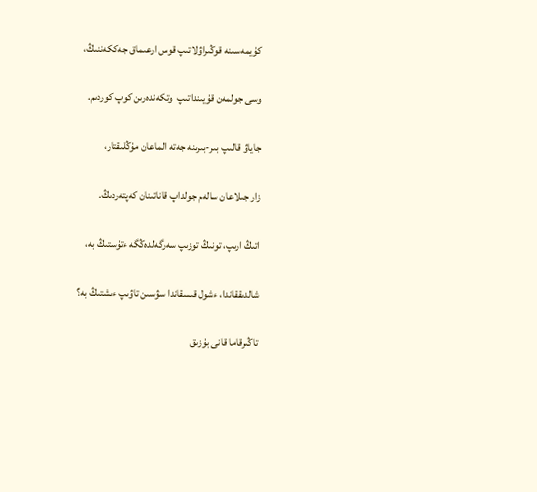كۇيمەسىنە قوڭىراۋلاتىپ قوس ارعىماق جەككەننىڭ،

وسى جولمەن قۇيىنداتىپ  وتكەندەرىن كوپ كوردىم.

جاياۋ قالىپ بىر-بىرىنە جەتە الماعان مۇڭلىقتار،

زار جىلاعان سالەم جولداپ قاناتىنان كەپتەردىڭ.

اتىڭ ارىپ، تونىڭ توزىپ سەرگەلدەڭگە ءتۇستىڭ بە،

شالدىققاندا، ءشول قىسقاندا سۋسىن تاۋىپ ءىشتىڭ بە؟

تاڭىرقاما قانى بۇزىق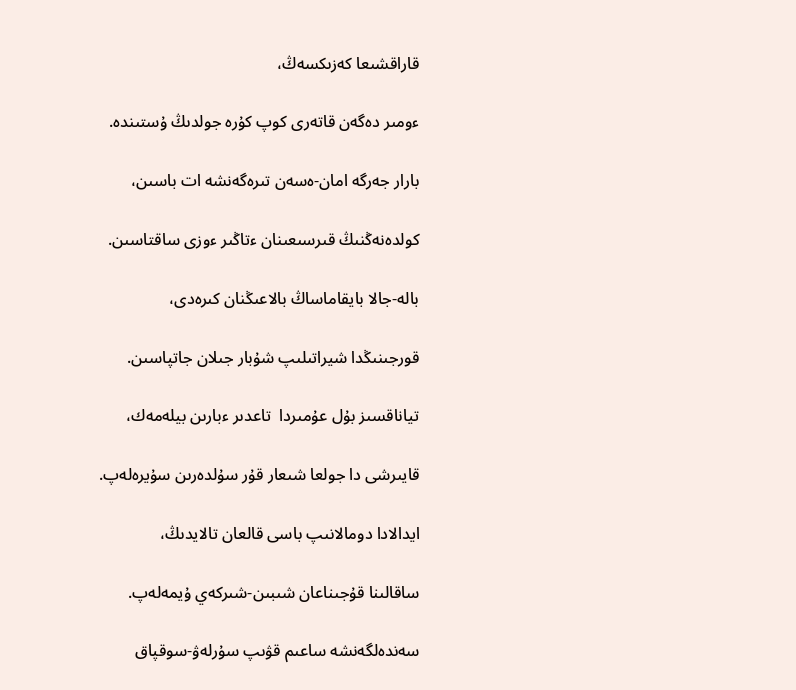قاراقشىعا كەزىكسەڭ،

ءومىر دەگەن قاتەرى كوپ كۇرە جولدىڭ ۇستىندە.

بارار جەرگە امان-ەسەن تىرەگەنشە ات باسىن،

كولدەنەڭنىڭ قىرسىعىنان ءتاڭىر ءوزى ساقتاسىن.

بالە-جالا بايقاماساڭ بالاعىڭنان كىرەدى،

قورجىنىڭدا شيراتىلىپ شۇبار جىلان جاتپاسىن.

تياناقسىز بۇل عۇمىردا  تاعدىر ءبارىن بيلەمەك،

قايىرشى دا جولعا شىعار قۇر سۇلدەرىن سۇيرەلەپ.

ايدالادا دومالانىپ باسى قالعان تالايدىڭ،

ساقالىنا قۇجىناعان شىبىن-شىركەي ۇيمەلەپ.

سەندەلگەنشە ساعىم قۋىپ سۇرلەۋ-سوقپاق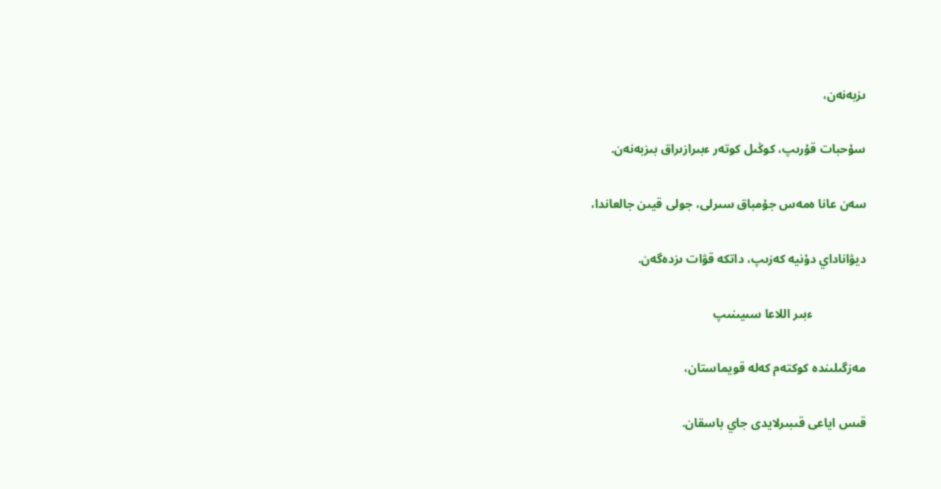ىزبەنەن،

سۇحبات قۇرىپ، كوڭىل كوتەر ءبىرازىراق بىزبەنەن.

سەن عانا ەمەس جۇمباق سىرلى، جولى قيىن جالعاندا،

ديۋاناداي دۇنيە كەزىپ، داتكە قۋات ىزدەگەن.

                 ءبىر اللاعا سىيىنىپ

مەزگىلىندە كوكتەم كەلە قويماستان،

قىس اياعى قىبىرلايدى جاي باسقان.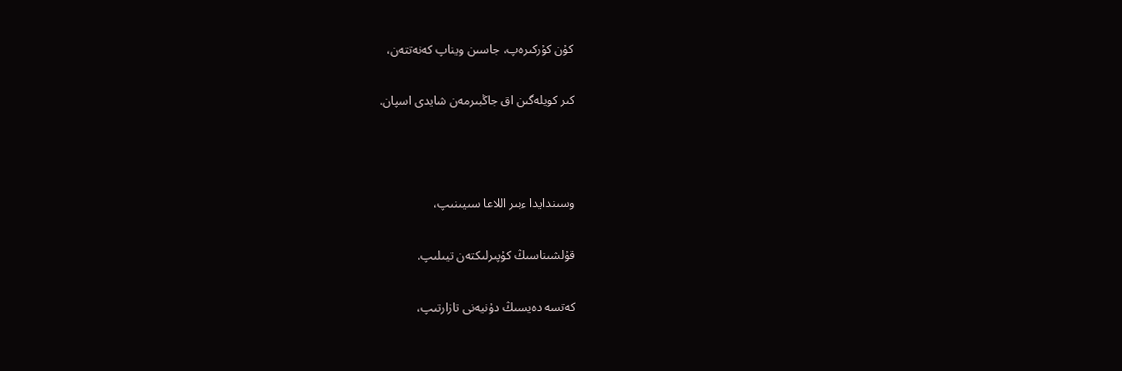كۇن كۇركىرەپ، جاسىن ويناپ كەنەتتەن،

كىر كويلەگىن اق جاڭبىرمەن شايدى اسپان.



وسىندايدا ءبىر اللاعا سىيىنىپ،

قۇلشىناسىڭ كۇپىرلىكتەن تيىلىپ.

كەتسە دەيسىڭ دۇنيەنى تازارتىپ،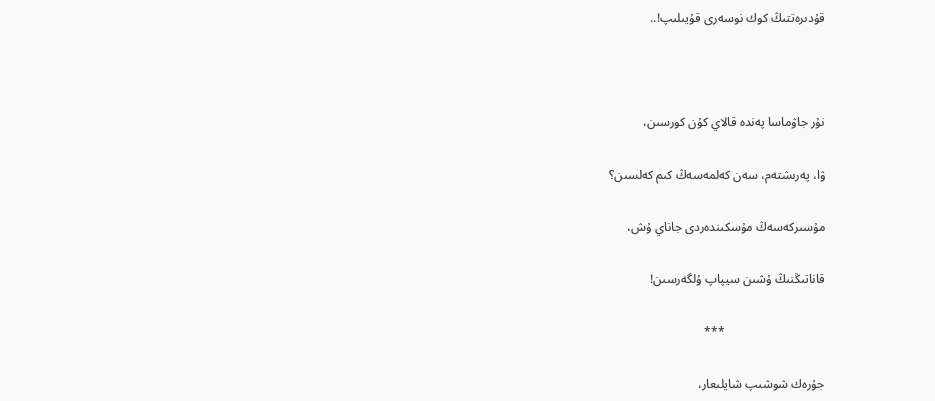قۇدىرەتتىڭ كوك نوسەرى قۇيىلىپ!..



نۇر جاۋماسا پەندە قالاي كۇن كورسىن،

ۋا، پەرىشتەم، سەن كەلمەسەڭ كىم كەلسىن؟

مۇسىركەسەڭ مۇسكىندەردى جاناي ۇش،

قاناتىڭنىڭ ۇشىن سيپاپ ۇلگەرسىن!

                                ***

جۇرەك شوشىپ شايلىعار،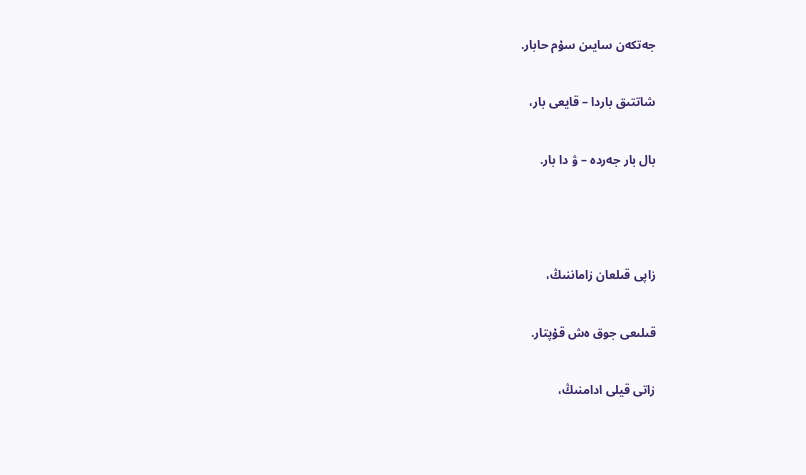جەتكەن سايىن سۇم حابار.

شاتتىق باردا – قايعى بار،

بال بار جەردە – ۋ دا بار.



زاپى قىلعان زاماننىڭ،

قىلىعى جوق ەش قۇپتار.

زاتى قيلى ادامنىڭ،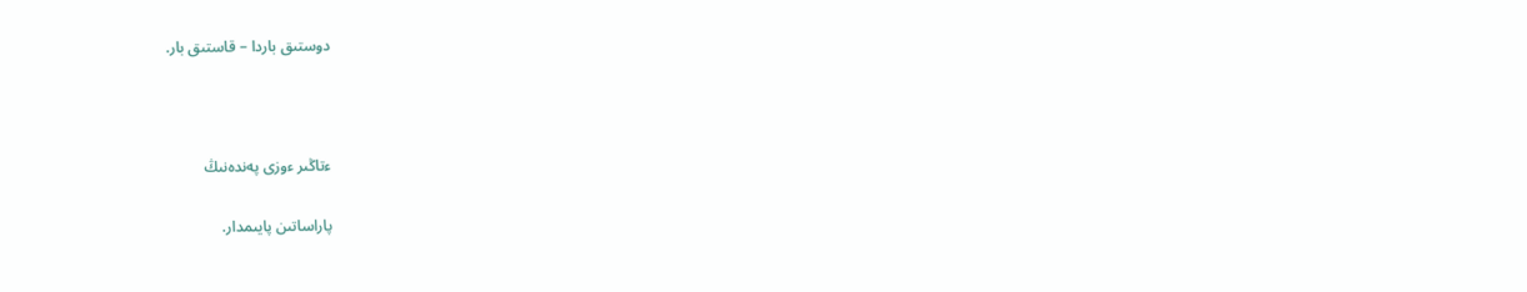دوستىق باردا – قاستىق بار.



ءتاڭىر ءوزى پەندەنىڭ

پاراساتىن پايىمدار.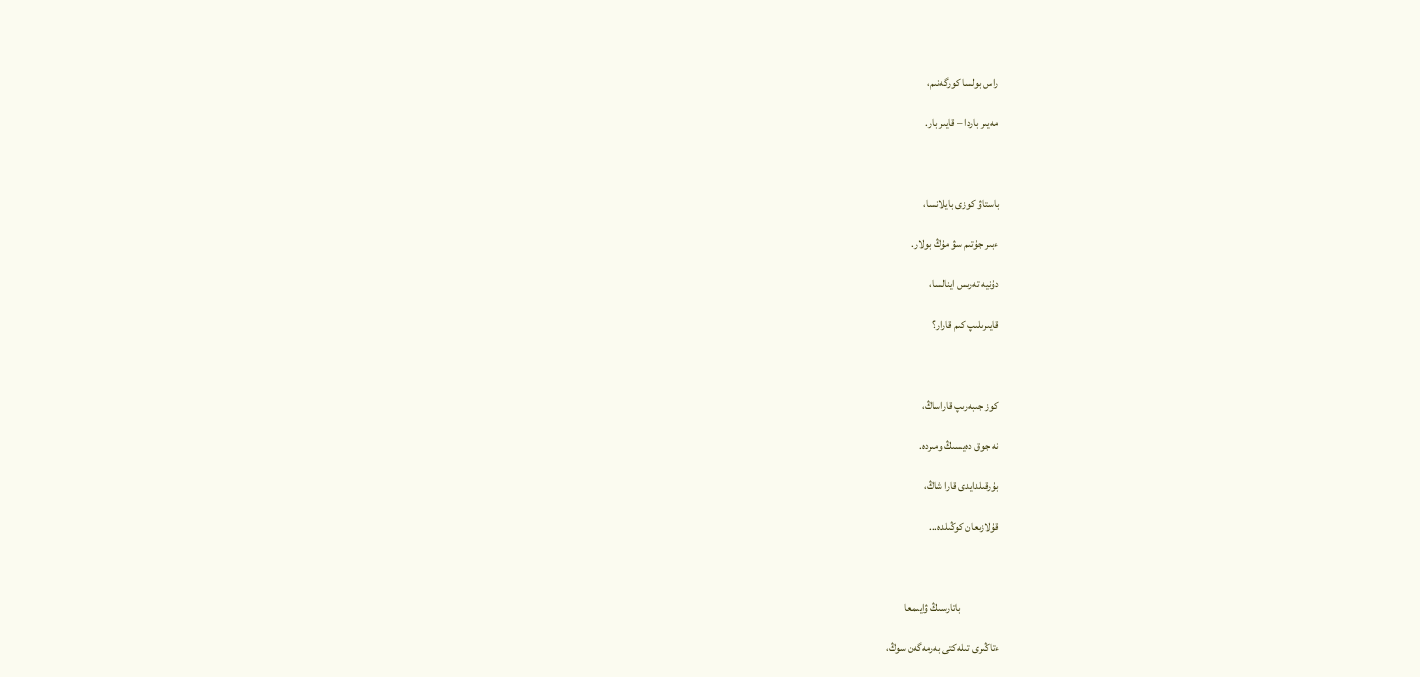راس بولسا كورگەنىم،

مەيىر باردا – قايىر بار.



باستاۋ كوزى بايلانسا،

ءبىر جۇتىم سۋ مۇڭ بولار.

دۇنيە تەرىس اينالسا،

قايىرىلىپ كىم قارار؟



كوز جىبەرىپ قاراساڭ،

نە جوق دەيسىڭ ومىردە.

بۇرقىلدايدى قارا شاڭ،

قۇلازىعان كوڭىلدە...



                  باتارسىڭ ۋايىمعا

ءتاڭىرى تىلەكتى بەرمەگەن سوڭ،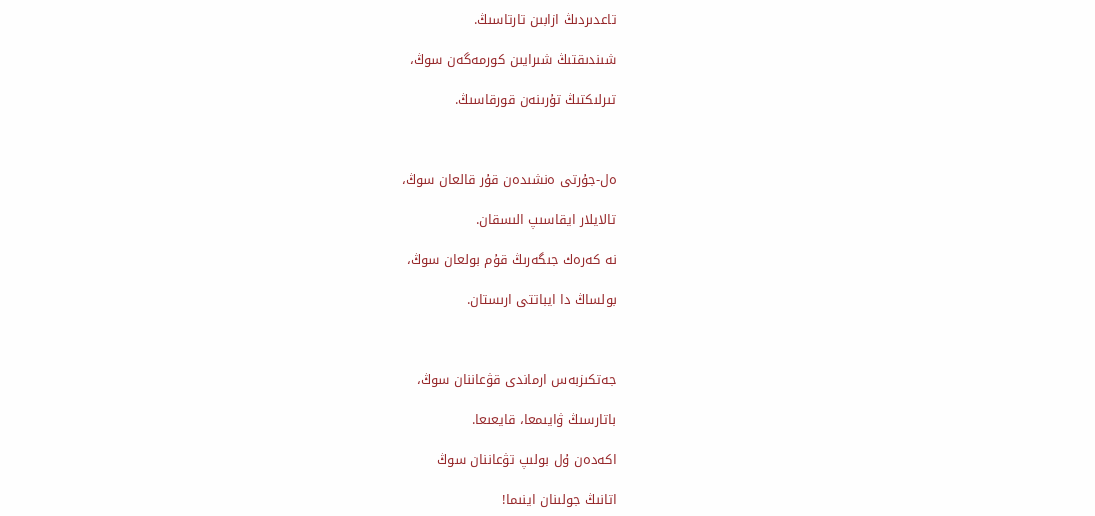تاعدىردىڭ ازابىن تارتاسىڭ.

شىندىقتىڭ شىرايىن كورمەگەن سوڭ،

تىرلىكتىڭ تۇرىنەن قورقاسىڭ.



ەل-جۇرتى ەنشىدەن قۇر قالعان سوڭ،

تالايلار ايقاسىپ الىسقان.

نە كەرەك جىگەرىڭ قۇم بولعان سوڭ،

بولساڭ دا ايباتتى ارىستان.



جەتكىزبەس ارماندى قۋعاننان سوڭ،

باتارسىڭ ۋايىمعا، قايعىعا.

اكەدەن ۇل بولىپ تۋعاننان سوڭ

اتانىڭ جولىنان اينىما!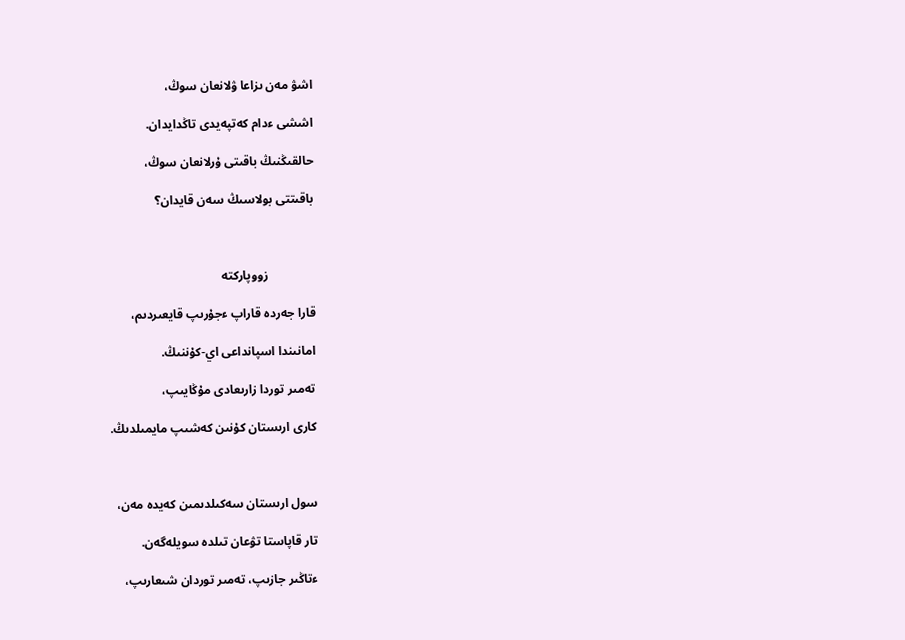اشۋ مەن ىزاعا ۋلانعان سوڭ،

اششى ءدام كەتپەيدى تاڭدايدان.

حالقىڭنىڭ باقىتى ۇرلانعان سوڭ،

باقىتتى بولاسىڭ سەن قايدان؟



               زووپاركتە

قارا جەردە قاراپ ءجۇرىپ قايعىردىم،

امانىندا اسپانداعى اي-كۇننىڭ.

تەمىر توردا زارىعادى مۇڭايىپ،

كارى ارىستان كۇنىن كەشىپ مايمىلدىڭ.



سول ارىستان سەكىلدىمىن كەيدە مەن،

تار قاپاستا تۋعان تىلدە سويلەگەن.

ءتاڭىر جازىپ، تەمىر توردان شىعارىپ،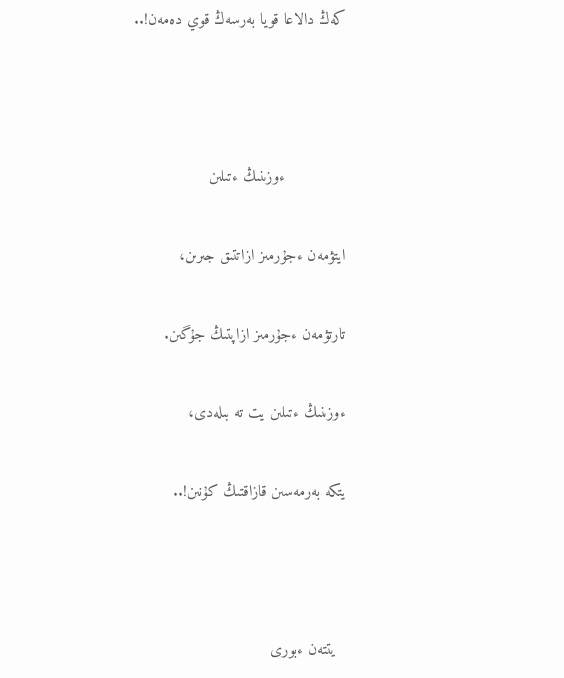كەڭ دالاعا قويا بەرسەڭ قوي دەمەن!..



             ءوزىنىڭ ءتىلىن

ايتۋمەن ءجۇرمىز ازاتتىق جىرىن،

تارتۋمەن ءجۇرمىز ازاپتىڭ جۇگىن.

ءوزىنىڭ ءتىلىن يت تە بىلەدى،

يتكە بەرمەسىن قازاقتىڭ كۇنىن!..



  يتتەن ءبورى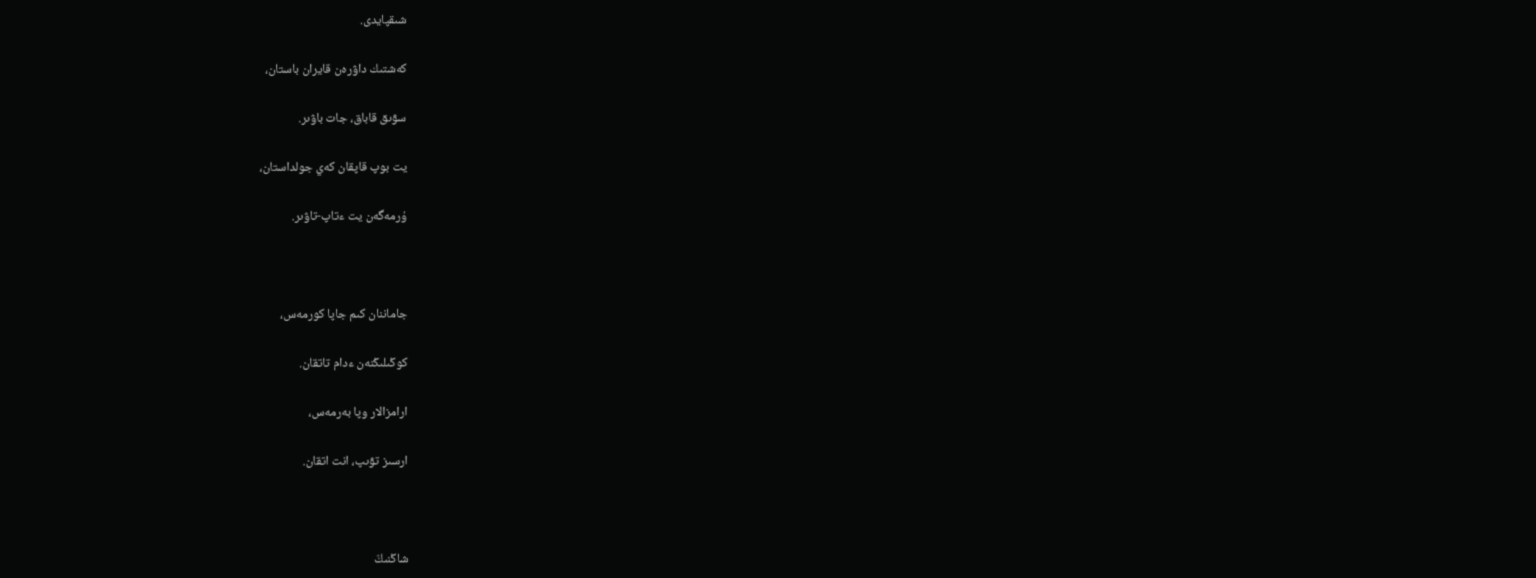شىقپايدى.

كەشتىك داۋرەن قايران باستان،

سۋىق قاباق، جات باۋىر.

يت بوپ قاپقان كەي جولداستان،

ۇرمەگەن يت ءتاپ-تاۋىر.



جاماننان كىم جاپا كورمەس،

كوڭىلىڭنەن ءدام تاتقان.

ارامزالار وپا بەرمەس،

ارسىز تۋىپ، انت اتقان.



شاڭنىڭ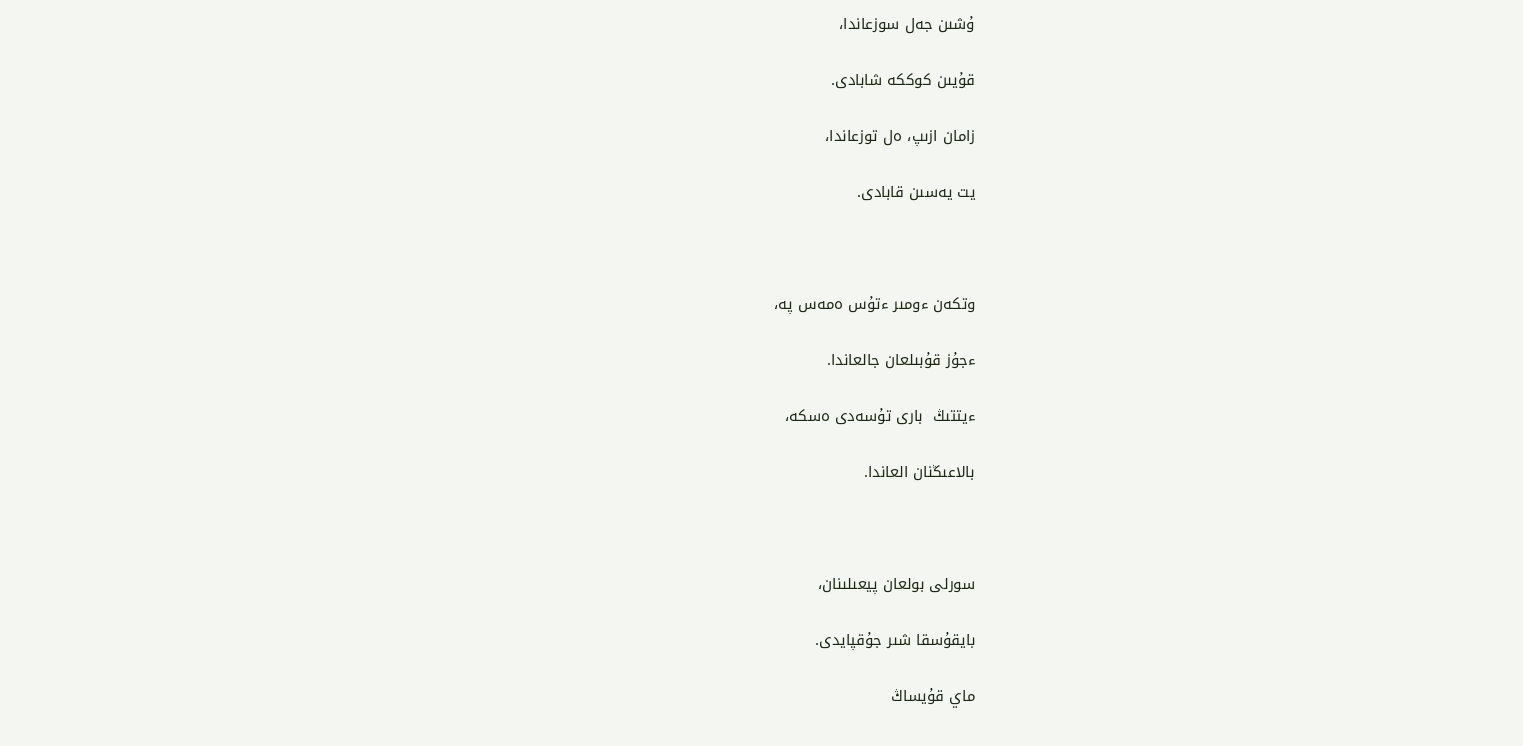ۇشىن جەل سوزعاندا،

قۇيىن كوككە شابادى.

زامان ازىپ، ەل توزعاندا،

يت يەسىن قابادى.



وتكەن ءومىر ءتۇس ەمەس پە،

ءجۇز قۇبىلعان جالعاندا.

ءيتتىڭ  بارى تۇسەدى ەسكە،

بالاعىڭنان العاندا.



سورلى بولعان پيعىلىنان،

بايقۇسقا شىر جۇقپايدى.

ماي قۇيساڭ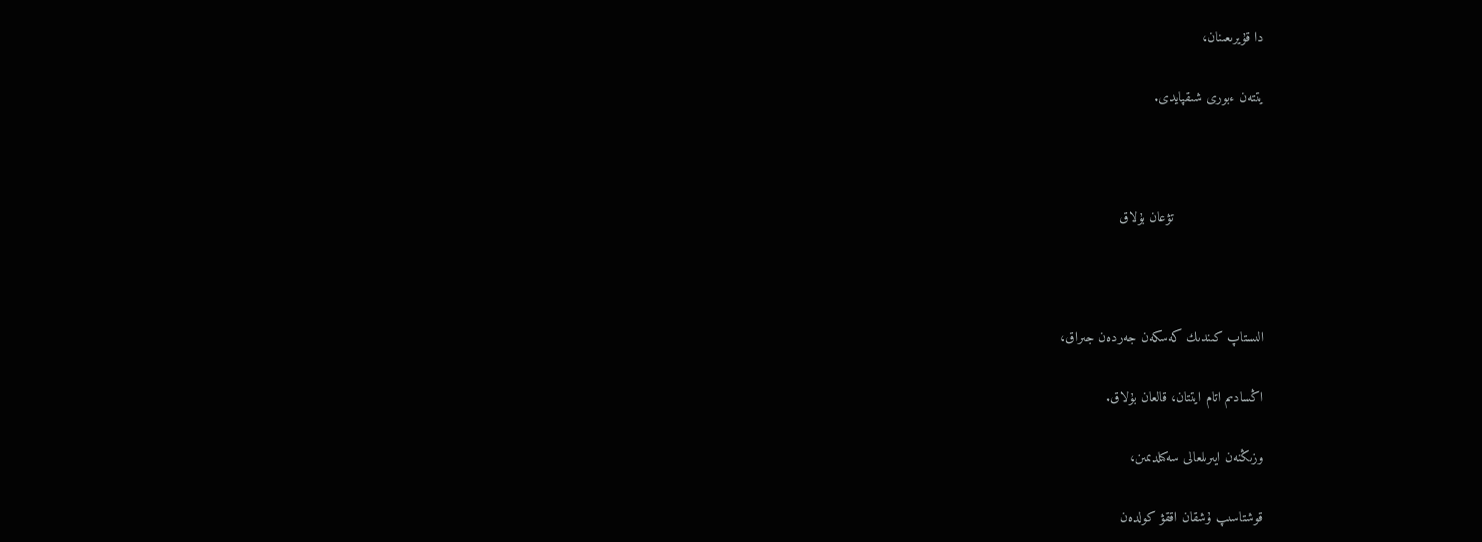دا قۇيرىعىنان،

يتتەن ءبورى شىقپايدى.



                      تۋعان بۇلاق



الىستاپ كىندىك كەسكەن جەردەن جىراق،

اڭسادىم اتام ايتتان، قالعان بۇلاق.

وزىڭنەن ايىرىلعالى سەكىلدىمىن،

قوشتاسىپ ۇشقان اققۋ كولدەن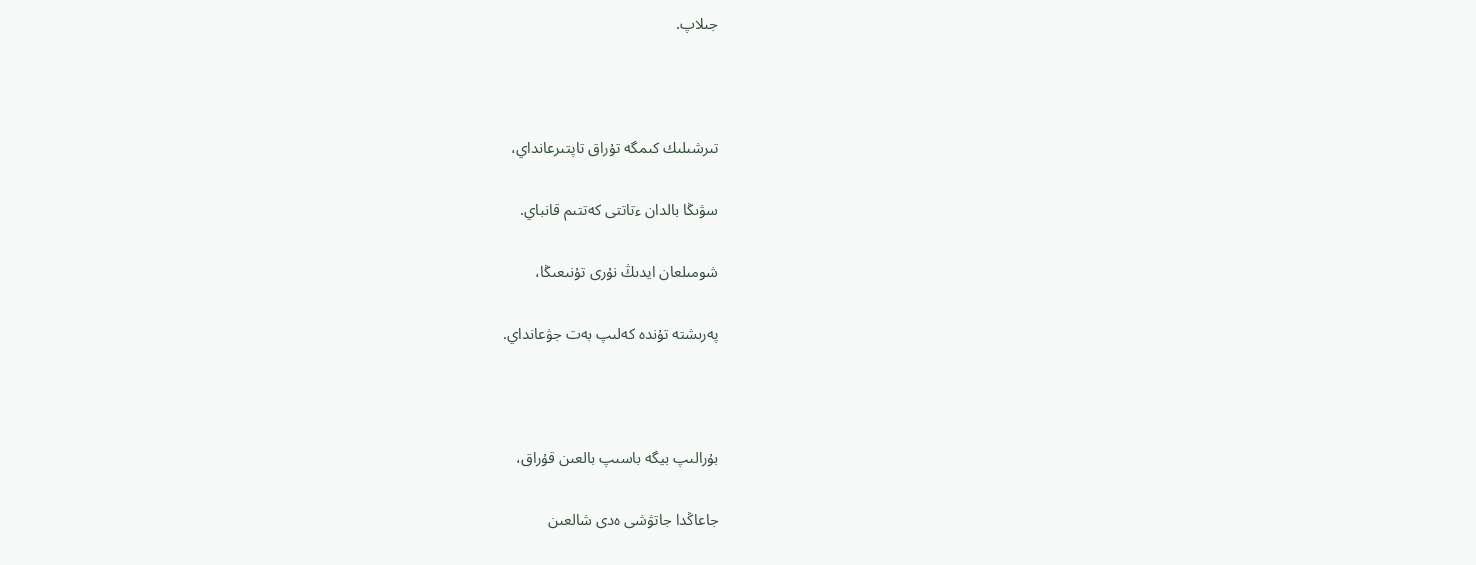جىلاپ.



تىرشىلىك كىمگە تۇراق تاپتىرعانداي،

سۋىڭا بالدان ءتاتتى كەتتىم قانباي.

شومىلعان ايدىڭ نۇرى تۇنىعىڭا،

پەرىشتە تۇندە كەلىپ بەت جۋعانداي.



بۇرالىپ بيگە باسىپ بالعىن قۇراق،

جاعاڭدا جاتۋشى ەدى شالعىن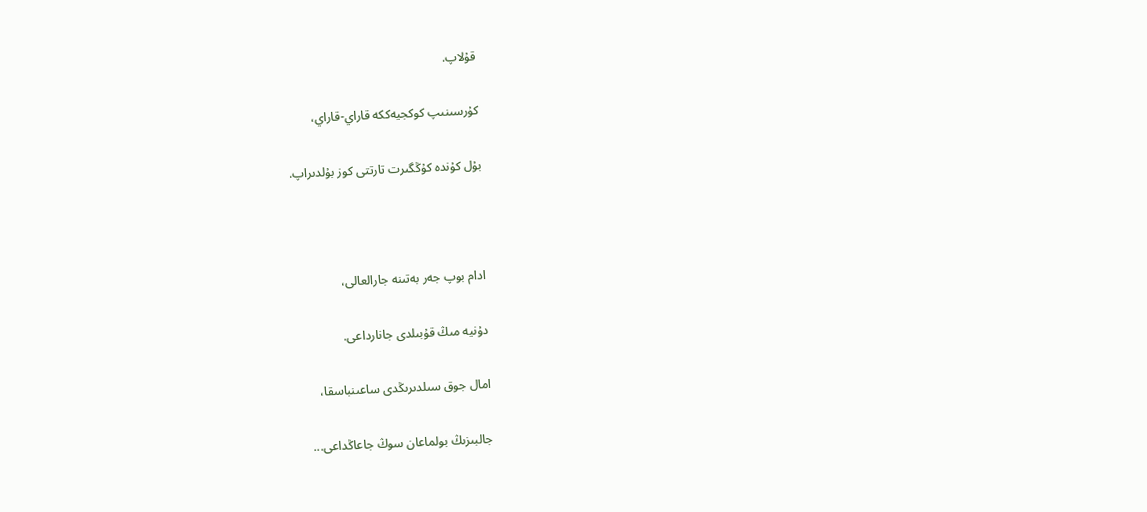قۇلاپ.

كۇرسىنىپ كوكجيەككە قاراي-قاراي،

بۇل كۇندە كۇڭگىرت تارتتى كوز بۇلدىراپ.



ادام بوپ جەر بەتىنە جارالعالى،

دۇنيە مىڭ قۇبىلدى جانارداعى.

امال جوق سىلدىرىڭدى ساعىنباسقا،

جالبىزىڭ بولماعان سوڭ جاعاڭداعى...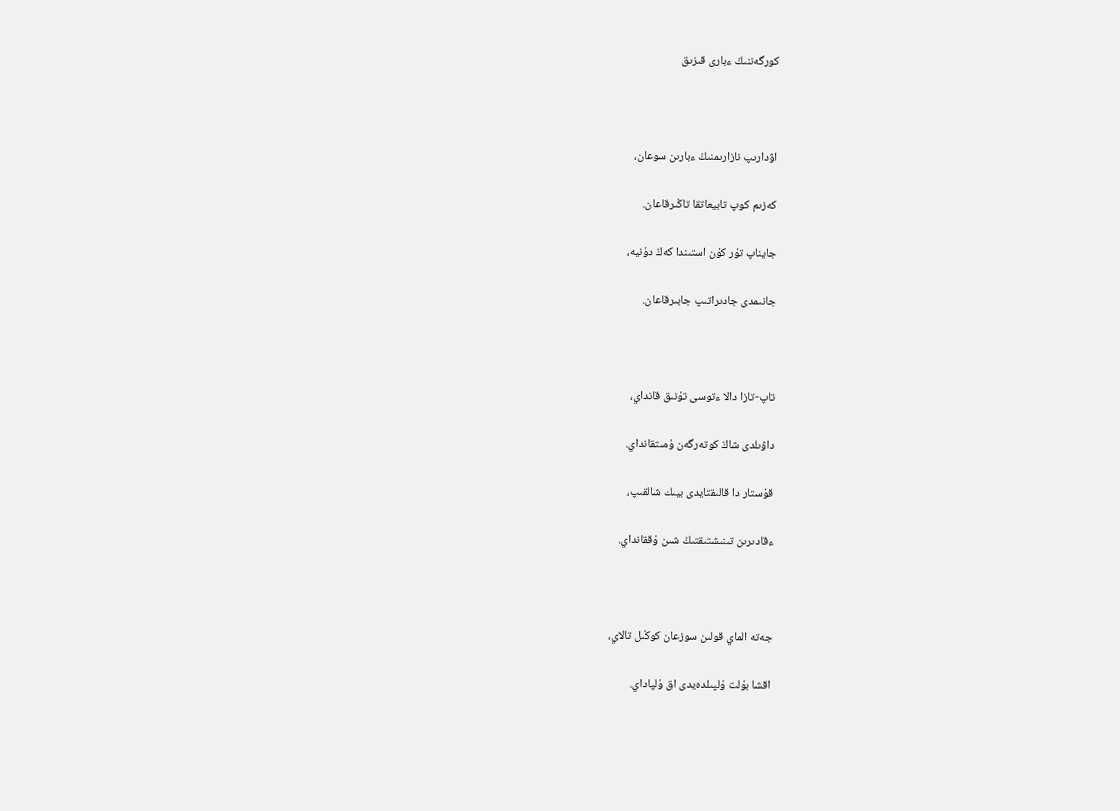كورگەننىڭ ءبارى قىزىق



اۋدارىپ نازارىمنىڭ ءبارىن سوعان،

كەزىم كوپ تابيعاتقا تاڭىرقاعان.

جايناپ تۇر كۇن استىندا كەڭ دۇنيە،

جانىمدى جادىراتىپ جابىرقاعان.



تاپ-تازا دالا ءتوسى تۇنىق قانداي،

داۋىلدى شاڭ كوتەرگەن ۇمىتقانداي.

قۇستار دا قالىقتايدى بيىك شالقىپ،

ءقادىرىن تىنىشتىقتىڭ شىن ۇققانداي.



جەتە الماي قولىن سوزعان كوڭىل تالاي،

اقشا بۇلت ۇلپىلدەيدى اق ۇلپاداي.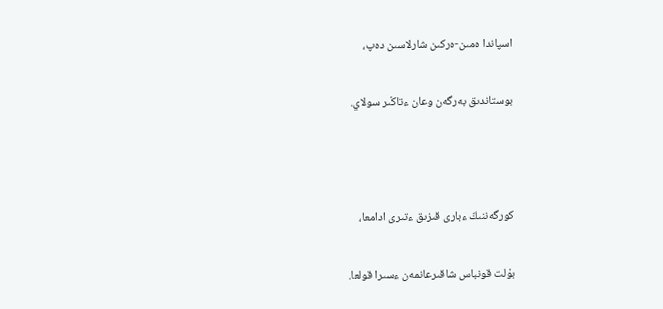اسپاندا ەمىن-ەركىن شارلاسىن دەپ،

بوستاندىق بەرگەن وعان ءتاڭىر سولاي.



كورگەننىڭ ءبارى قىزىق ءتىرى ادامعا،

بۇلت قونباس شاقىرعانمەن ءسىرا قولعا.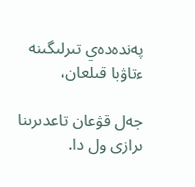پەندەدەي تىرلىگىنە ءتاۋبا قىلعان،

جەل قۋعان تاعدىرىنا ىرازى ول دا.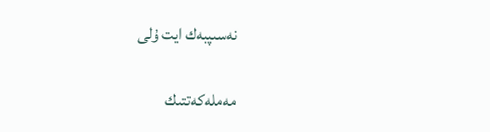نەسىپبەك ايت ۇلى

مەملەكەتتىك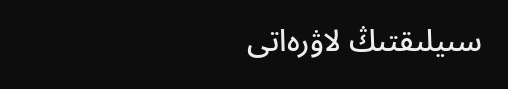سىيلىقتىڭ لاۋرەاتى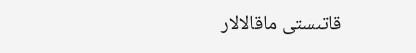قاتىستى ماقالالار